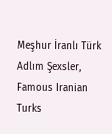Meşhur İranlı Türk Adlım Şexsler, Famous Iranian Turks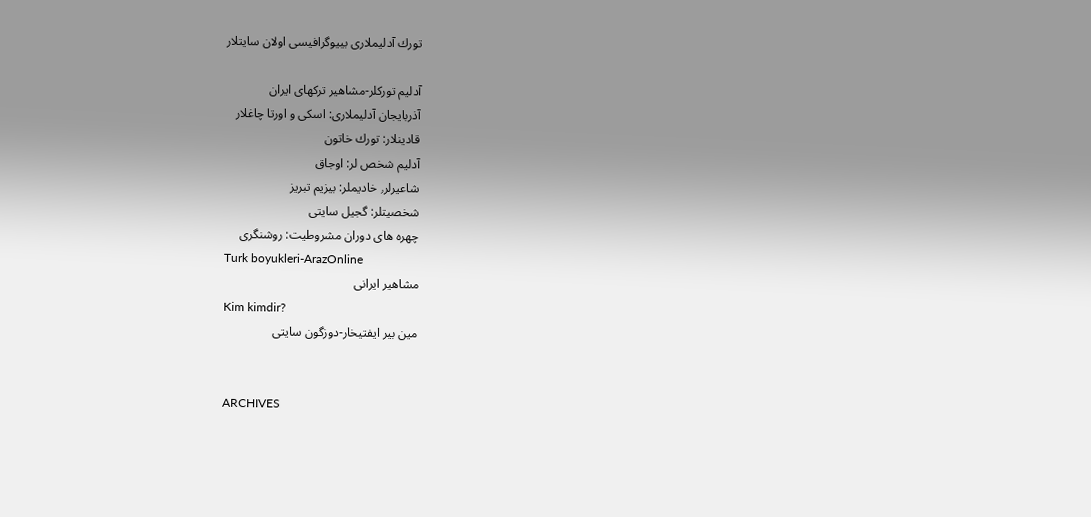تورك آدليملارى بييوگرافيسى اولان سايتلار

آدليم توركلر-مشاهير تركهاى ايران
آذربايجان آدليملارى: اسكى و اورتا چاغلار
قادينلار: تورك خاتون
آدليم شخص لر: اوجاق
شاعيرلر٫ خاديملر: بيزيم تبريز
شخصيتلر: گجيل سايتى
چهره هاى دوران مشروطيت: روشنگرى
Turk boyukleri-ArazOnline
مشاهير ايرانى
Kim kimdir?
مين بير ايفتيخار-دوزگون سايتى


ARCHIVES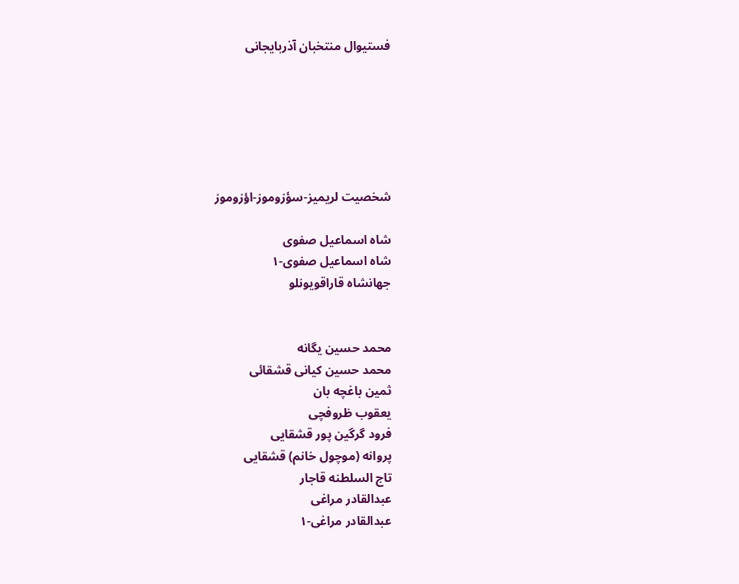فستيوال منتخبان آذربايجانى






شخصيت لريميز-سؤزوموز-اؤزوموز

شاه اسماعيل صفوى
شاه اسماعيل صفوى-١
جهانشاه قاراقويونلو


محمد حسين يگانه
محمد حسين كيانى قشقائى
ثمين باغچه بان
يعقوب ظروفچى
فرود گرگين پور قشقايى
پروانه (موچول خانم) قشقايى
تاج السلطنه قاجار
عبدالقادر مراغى
عبدالقادر مراغى-١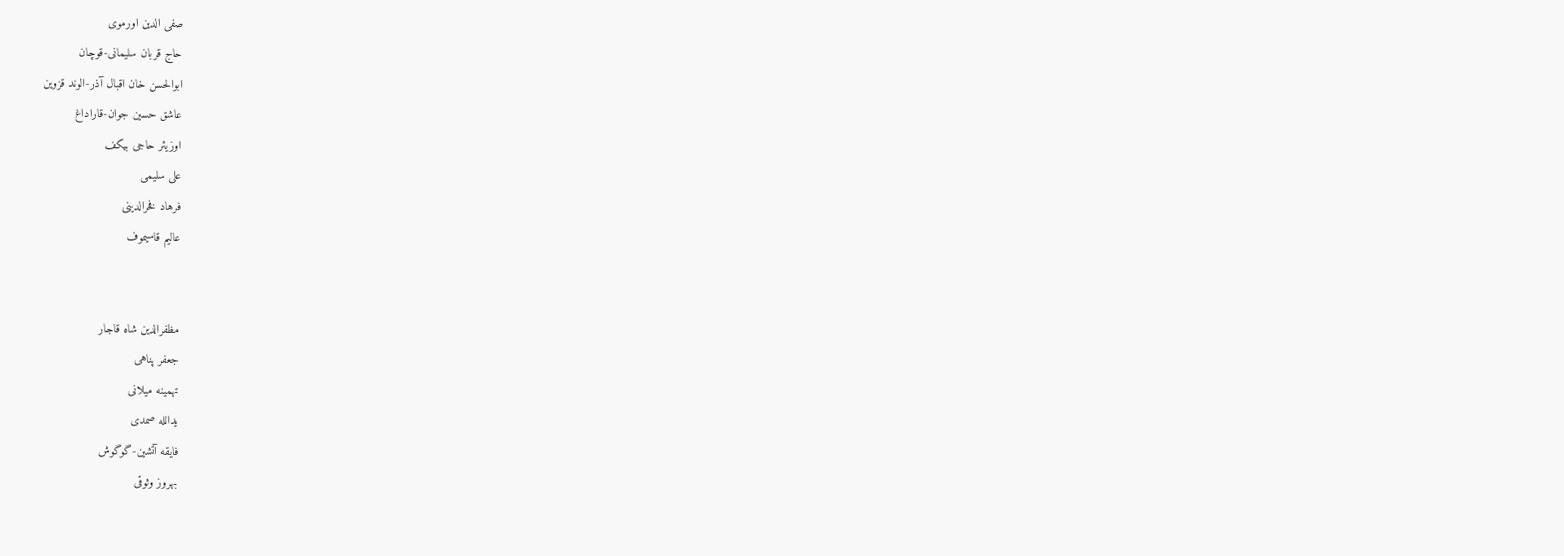صفى الدين اورموى
حاج قربان سليمانى-قوچان
ابوالحسن خان اقبال آذر-الوند قزوين
عاشق حسين جوان-قاراداغ
اوزيئر حاجى بيكف
على سليمى
فرهاد فخرالدينى
عاليم قاسيموف


مظفرالدين شاه قاجار
جعفر پناهى
تهمينه ميلانى
يدالله صمدى
فايقه آتشين-گوگوش
بهروز وثوقى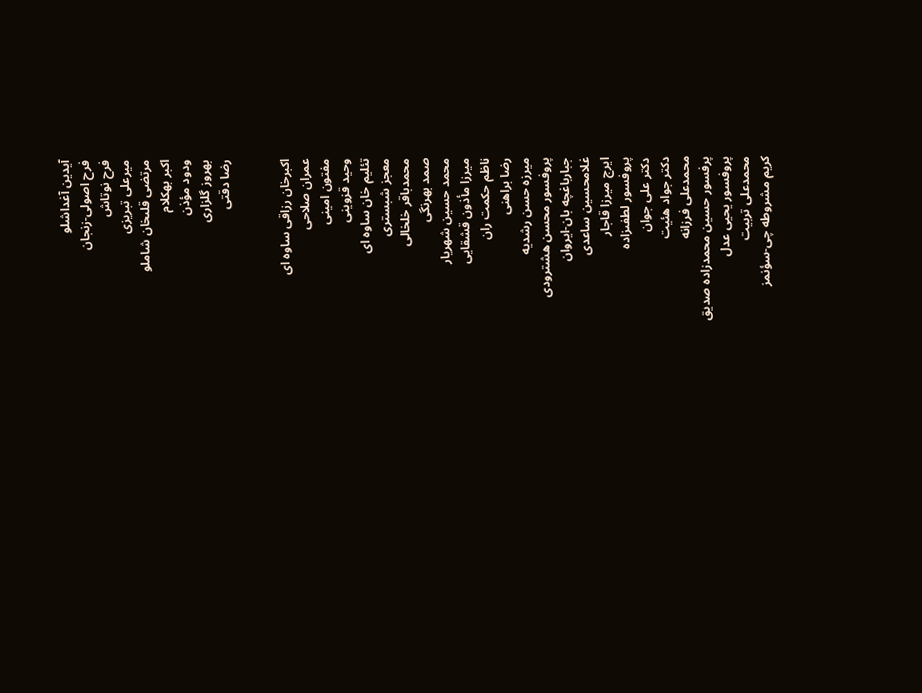آيدين آغداشلو
فرح اصولى-زنجان
فرح نوتاش
ميرعلى تبريزى
مرتضى قلىخان شاملو
اكبر بهكلام
ودود مؤذن
بهروز گلزارى
رضا دقتى


اكبرخان رزاقى ساوه اى
عمران صلاحى
مفتون امينى
وحيد قزوينى
تئليم خان ساوه اى
معجز شبسترى
محمدباقر خلخالى
صمد بهرنگى
محمد حسين شهريار
ميرزا مأذون قشقايى
ناظم حكمت ران
رضا براهنى
ميرزه حسن رشديه
پروفسور محسن هشترودى
جبارباغچه بان-ايروان
غلامحسين ساعدى
ايرج ميرزا قاجار
پروفسور لطفىزاده
دكتر على جوان
دكتر جواد هئيت
محمدعلى فرزانه
پرفسور حسين محمدزاده صديق
پروفسور يحيى عدل
محمدعلى تربيت
كريم مشروطه چى-سؤنمز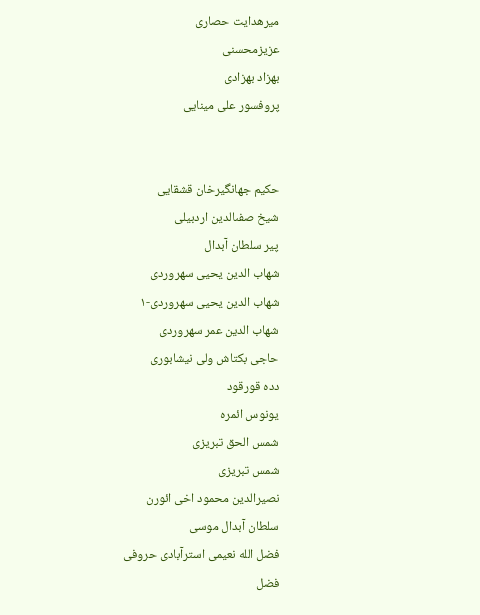ميرهدايت حصارى
عزيزمحسنى
بهزاد بهزادى
پروفسور على مينايى


حكيم جهانگيرخان قشقايى
شيخ صفىالدين اردبيلى
پير سلطان آبدال
شهاب الدين يحيى سهروردى
شهاب الدين يحيى سهروردى-١
شهاب الدين عمر سهروردى
حاجى بكتاش ولى نيشابورى
دده قورقود
يونوس ائمره
شمس الحق تبريزى
شمس تبريزى
نصيرالدين محمود اخى ائورن
سلطان آبدال موسى
فضل الله نعيمى استرآبادى حروفى
فضل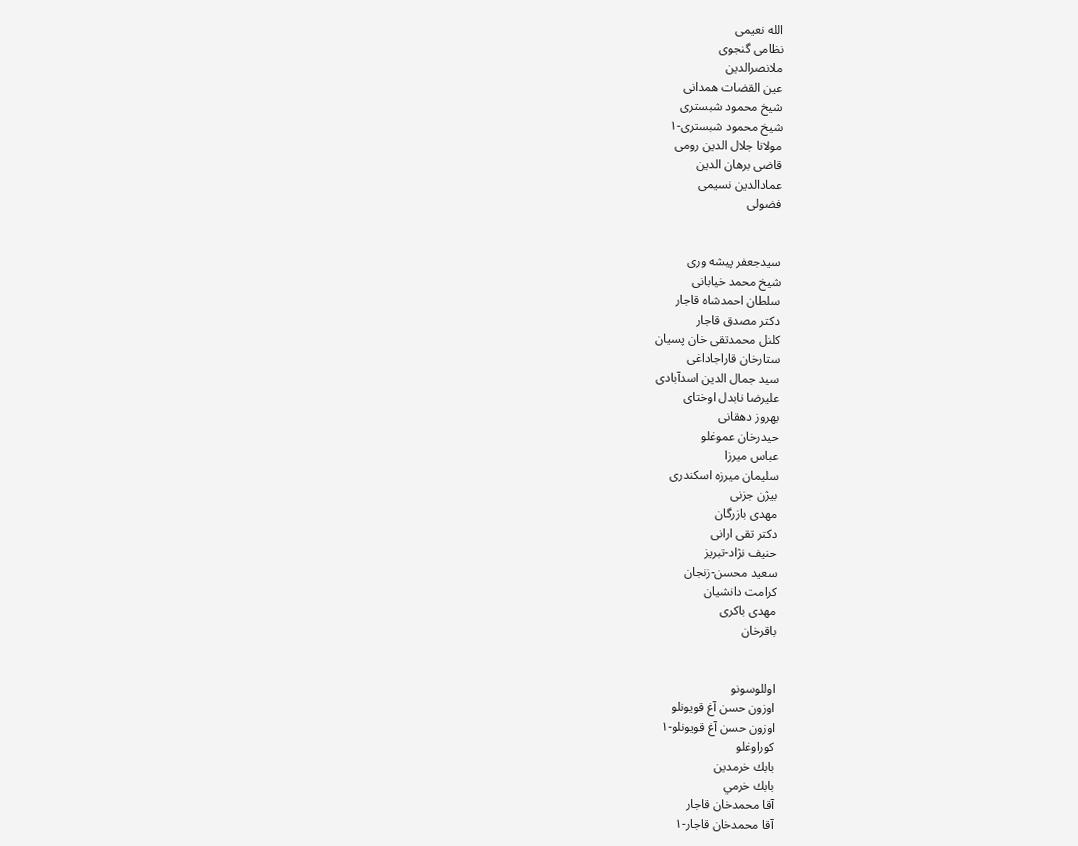الله نعيمى
نظامى گنجوى
ملانصرالدين
عين القضات همدانى
شيخ محمود شبسترى
شيخ محمود شبسترى-١
مولانا جلال الدين رومى
قاضى برهان الدين
عمادالدين نسيمى
فضولى


سيدجعفر پيشه ورى
شيخ محمد خيابانى
سلطان احمدشاه قاجار
دكتر مصدق قاجار
كلنل محمدتقى خان پسيان
ستارخان قاراجاداغى
سيد جمال الدين اسدآبادى
عليرضا نابدل اوختاى
بهروز دهقانى
حيدرخان عموغلو
عباس ميرزا
سليمان ميرزه اسكندرى
بيژن جزنى
مهدى بازرگان
دكتر تقى ارانى
حنيف نژاد-تبريز
سعيد محسن-زنجان
كرامت دانشيان
مهدى باكرى
باقرخان


اوللوسونو
اوزون حسن آغ قويونلو
اوزون حسن آغ قويونلو-١
كوراوغلو
بابك خرمدين
بابك خرمي
آقا محمدخان قاجار
آقا محمدخان قاجار-١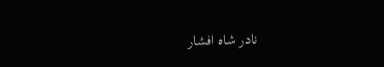نادر شاه افشار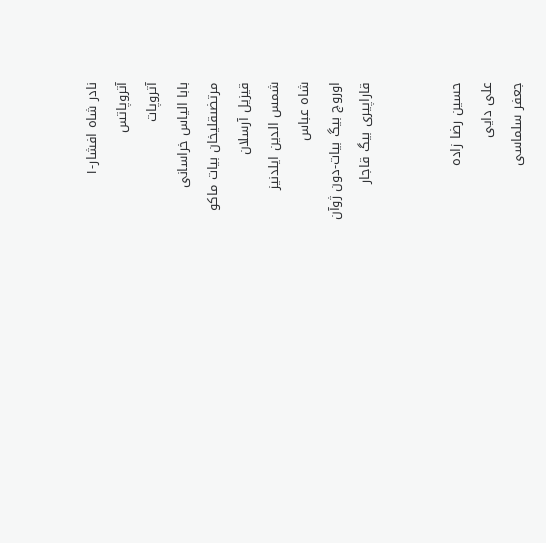نادر شاه افشار-١
آتروپاتس
آتروپات
بابا الياس خراسانى
مرتضىقليخان بيات ماكو
قيزيل آرسلان
شمس الدين ايلدنيز
شاه عباس
اوروج بيگ بيات-دون ژوآن
قاراپيرى بيگ قاجار


حسين رضا زاده
على دايى
جعفر سلماسى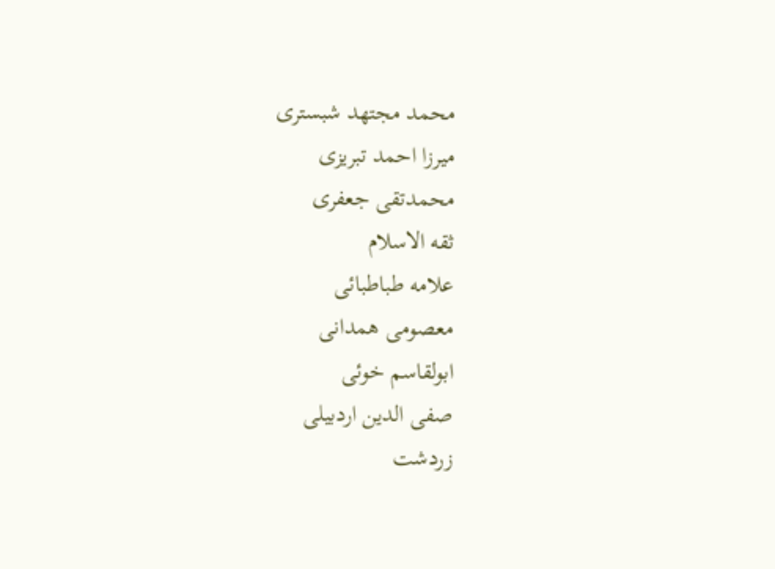محمد مجتهد شبسترى
ميرزا احمد تبريزى
محمدتقى جعفرى
ثقه الاسلام
علامه طباطبائى
معصومى همدانى
ابولقاسم خوئى
صفى الدين اردبيلى
زردشت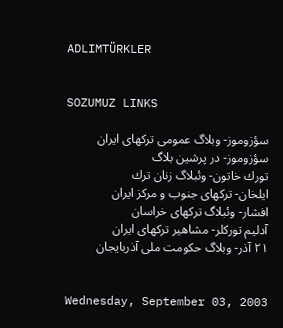ADLIMTÜRKLER


SOZUMUZ LINKS

سؤزوموز- وبلاگ عمومى تركهاى ايران
سؤزوموز- در پرشين بلاگ
تورك خاتون- وئبلاگ زنان ترك
ايلخان- تركهاى جنوب و مركز ايران
افشار- وئبلاگ تركهاى خراسان
آدليم توركلر- مشاهير تركهاى ايران
٢١ آذر- وبلاگ حكومت ملى آذربايجان


Wednesday, September 03, 2003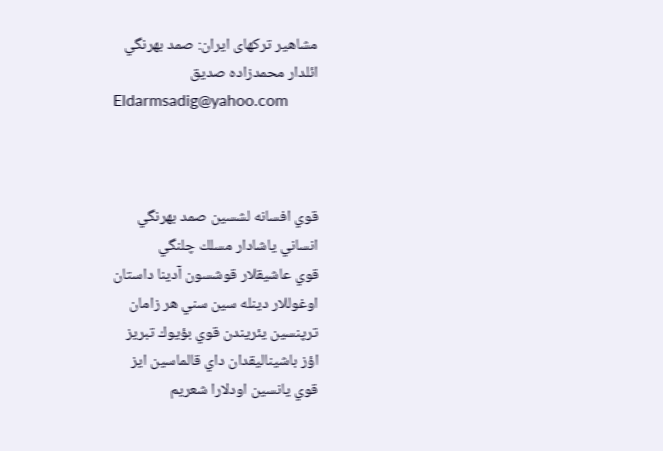مشاهير تركهاى ايران: صمد بهرنگي
ائلدار محمدزاده صديق
Eldarmsadig@yahoo.com



قوي افسانه لشسين صمد بهرنگي
انساني ياشادار مسلك چلنگي
قوي عاشيقلار قوشسون آدينا داستان
اوغوللار دينله سين سني هر زامان
ترپنسين يئريندن قوي بؤيوك تبريز
اؤز باشيناليقدان داي قالماسين ايز
قوي يانسين اودلارا شعريم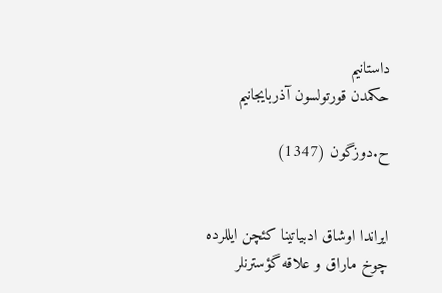داستانيم
حكمدن قورتولسون آذربايجانيم

ح.دوزگون (1347)


ايراندا اوشاق ادبياتينا كئچن ايللرده چوخ ماراق و علاقه گؤسترنلر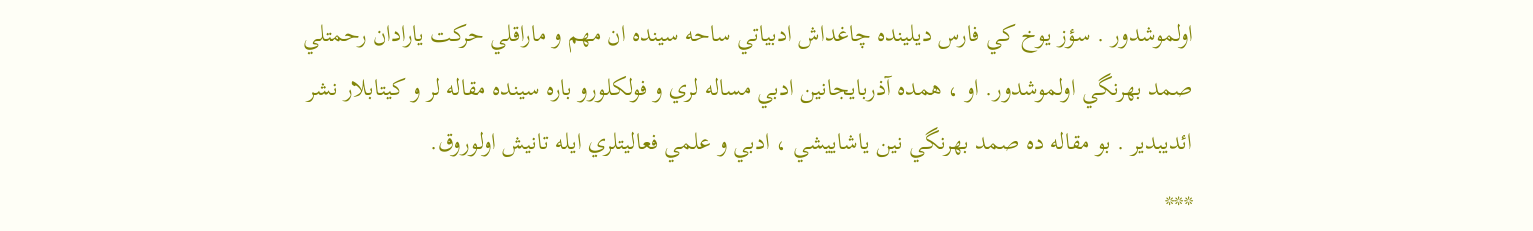اولموشدور . سؤز يوخ كي فارس ديلينده چاغداش ادبياتي ساحه سينده ان مهم و ماراقلي حركت يارادان رحمتلي صمد بهرنگي اولموشدور. او ، همده آذربايجانين ادبي مساله لري و فولكلورو باره سينده مقاله لر و كيتابلار نشر ائديبدير . بو مقاله ده صمد بهرنگي نين ياشاييشي ، ادبي و علمي فعاليتلري ايله تانيش اولوروق.
***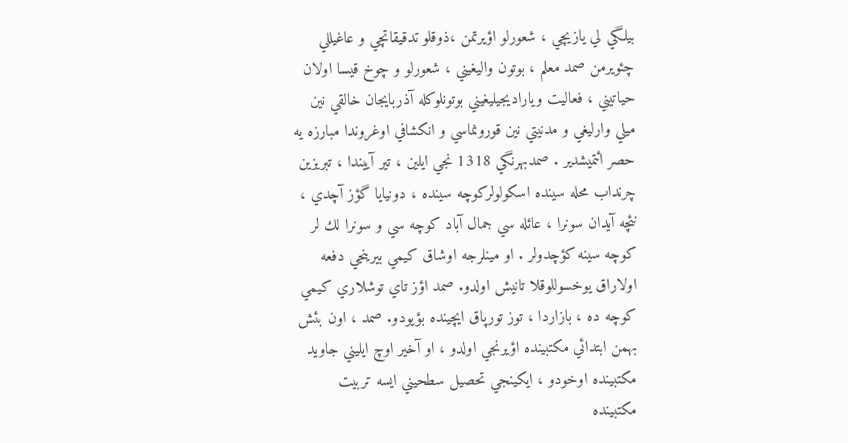بيلگي لي يازيچي ، شعورلو اؤيرتمن ،ذوقلو تدقيقاتچي و عاغيللي چئويرمن صمد معلم ، بوتون واليغيني ، شعورلو و چوخ قيسا اولان حياتيني ، فعاليت وياراديجيليغيني بوتونلوكله آذربايجان خالقي نين ميلي وارليغي و مدنيتي نين قورونماسي و انكشافي اوغروندا مبارزه يه حصر ائتميشدير . صمدبهرنگي 1318 نجي ايلين ، تير آييندا ، تبريزين چرنداب محله سينده اسكولولركوچه سينده ، دونيايا گؤز آچدي ، نئچه آيدان سونرا ، عائله سي جمال آباد كوچه سي و سونرا لك لر كوچه سينه كؤچدولر . او مينلرجه اوشاق كيمي بيرينجي دفعه اولاراق يوخسوللوقلا تانيش اولدو. صمد اؤز تاي توشلاري كيمي كوچه ده ، بازاردا ، توز تورپاق ايچينده بؤيودو. صمد ، اون بئش بهمن ابتدائي مكتبينده اؤيرنجي اولدو ، او آخير اوچ ايليني جاويد مكتبينده اوخودو ، ايكينجي تحصيل سطحيني ايسه تربيت مكتبينده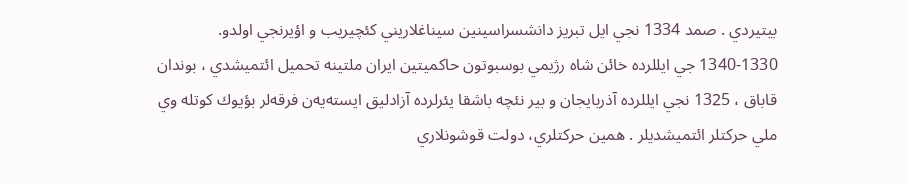بيتيردي . صمد 1334 نجي ايل تبريز دانشسراسينين سيناغلاريني كئچيريب و اؤيرنجي اولدو. 1330-1340 جي ايللرده خائن شاه رژيمي بوسبوتون حاكميتين ايران ملتينه تحميل ائتميشدي ، بوندان قاباق ، 1325 نجي ايللرده آذربايجان و بير نئچه باشقا يئرلرده آزادليق ايسته‌يه‌ن فرقه‌لر بؤيوك كوتله وي ملي حركتلر ائتميشديلر . همين حركتلري، دولت قوشونلاري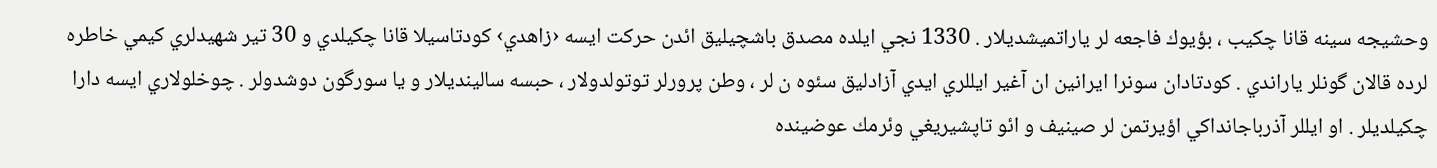وحشيجه سينه قانا چكيب ، بؤيوك فاجعه لر ياراتميشديلار . 1330 نجي ايلده مصدق باشچيليق ائدن حركت ايسه ‹زاهدي› كودتاسيلا قانا چكيلدي و 30 تير شهيدلري كيمي خاطره لرده قالان گونلر ياراندي . كودتادان سونرا ايرانين ان آغير ايللري ايدي آزادليق سئوه ن لر ، وطن پرورلر توتولدولار ، حبسه سالينديلار و يا سورگون دوشدولر . چوخلولاري ايسه دارا چكيلديلر . او ايللر آذرباجانداكي اؤيرتمن لر صينيف و ائو تاپشيريغي وئرمك عوضينده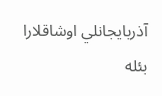آذربايجانلي اوشاقلارا بئله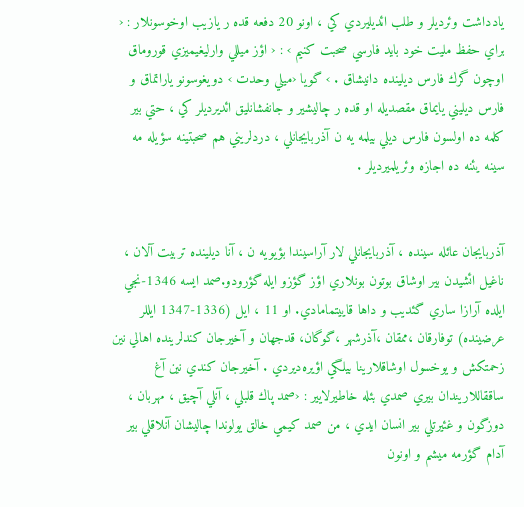يادداشت وئرديلر و طلب ائديليردي كي ، اونو 20 دفعه قده ر يازيب اوخوسونلار : ‹ براي حفظ مليت خود بايد فارسي صحبت كنيم › : ‹ اؤز ميللي وارليغيميزي قوروماق اوچون گرك فارس ديلينده دانيشاق . › گويا ‹ميلي وحدت › دويغوسونو ياراتماق و فارس ديليني يايماق مقصديله او قده ر چاليشير و جانفشانليق ائديرديلر كي ، حتي بير كلمه ده اولسون فارس ديلي بيلمه يه ن آذربايجانلي ، دردلريني هم صحبتينه سؤيله مه سينه يئنه ده اجازه وئريلميرديلر .


آذربايجان عائله سينده ، آذربايجانلي لار آراسيندا بؤيويه ن ، آنا ديلينده تربيت آلان ، ناغيل ائشيدن بير اوشاق بوتون بونلاري اؤز گؤزو ايله گؤرودو.صمد ايسه 1346-نجي ايلده آرازا ساري گئديب و داها قاييتمامادي. او 11 ، ايل (1336-1347 ايللر عرضينده) توفارقان ،ممقان ،آذرشهر ،گوگان، قدجهان و آخيرجان كندلرينده اهالي نين زحمتكش و يوخسول اوشاقلارينا بيلگي اؤيره‌ديردي . آخيرجان كندي نين آغ ساققاللاريندان بيري صمدي بئله خاطيرلايير : ‹صمد پاك قلبلي ، آنلي آچيق ، مهربان ، دوزگون و غئيرتلي بير انسان ايدي ، من صمد كيمي خالق يولوندا چاليشان آنلاقلي بير آدام گؤرمه ميشم و اونون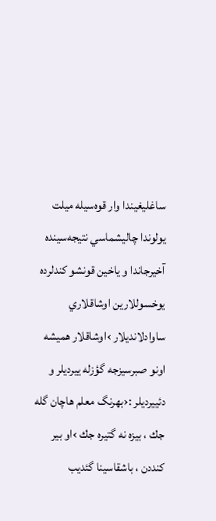ساغليغيندا وار قوه‌سيله ميلت يولوندا چاليشماسي نتيجه‌سينده آخيرجاندا و ياخين قونشو كندلرده يوخسوللارين اوشاقلاري ساوادلانديلار ›اوشاقلار هميشه اونو صبرسيزجه گؤزله ييرديلر و دئييرديلر :‹بهرنگ معلم هاچان گله جك ، بيزه نه گتيره جك ›او بير كنددن ، باشقاسينا گئديب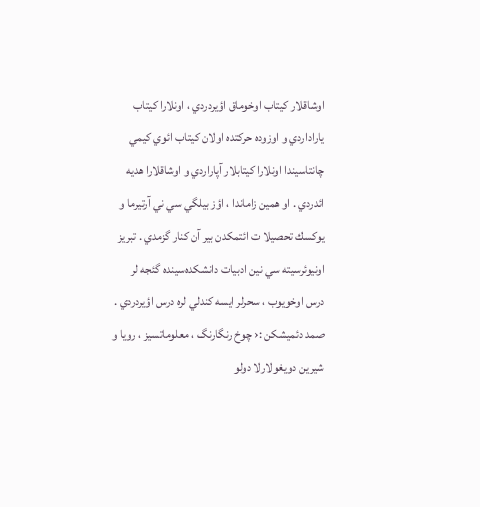اوشاقلار كيتاب اوخوماق اؤيردردي ، اونلارا كيتاب ياراداردي و اوزوده حركتده اولان كيتاب ائوي كيمي چانتاسيندا اونلارا كيتابلار آپاراردي و اوشاقلارا هديه ائدردي . او همين زاماندا ، اؤز بيلگي سي ني آرتيرما و يوكسك تحصيلا ت ائتمكدن بير آن كنار گزمدي . تبريز اونيوئرسيته سي نين ادبيات دانشكده‌سينده گئجه لر درس اوخويوب ، سحرلر ايسه كندلي لره درس اؤيردردي . صمد دئميشكن :‹ چوخ رنگارنگ ، معلوماتسيز ، رويا و شيرين دويغولارلا دولو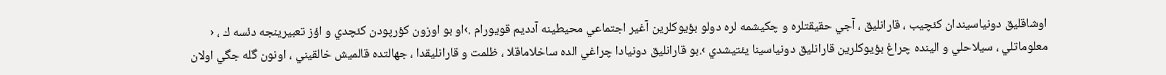اوشاقليق دونياسيندان كئچيب ، قارانليق ، آجي حقيقتلره و چكيشمه لره دولو بؤيوكلرين آغير اجتماعي محيطينه آدديم قويورام .›او بو اوزون كؤرپودن كئچدي و اؤز تعبيرينجه دئسه ك ، ‹ معلوماتلي ، سيلاحلي و الينده چراغ بؤيوكلرين قارانليق دونياسينا يئتيشدي ›.بو قارانليق دونيادا چراغي الده ساخلاماقلا ، ظلمت و قارانليقدا ، جهالتده قالميش خالقيني ، اونون گله جگي اولان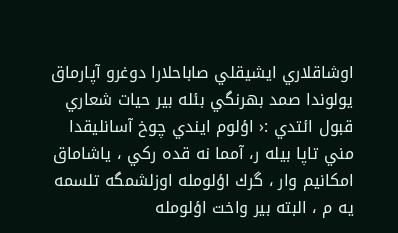اوشاقلاري ايشيقلي صاباحلارا دوغرو آپارماق يولوندا صمد بهرنگي بئله بير حيات شعاري قبول ائتدي :‹ اؤلوم ايندي چوخ آسانليقدا مني تاپا بيله ر، آمما نه قده ركي ، ياشاماق امكانيم وار ، گرك اؤلومله اوزلشمگه تلسمه يه م ، البته بير واخت اؤلومله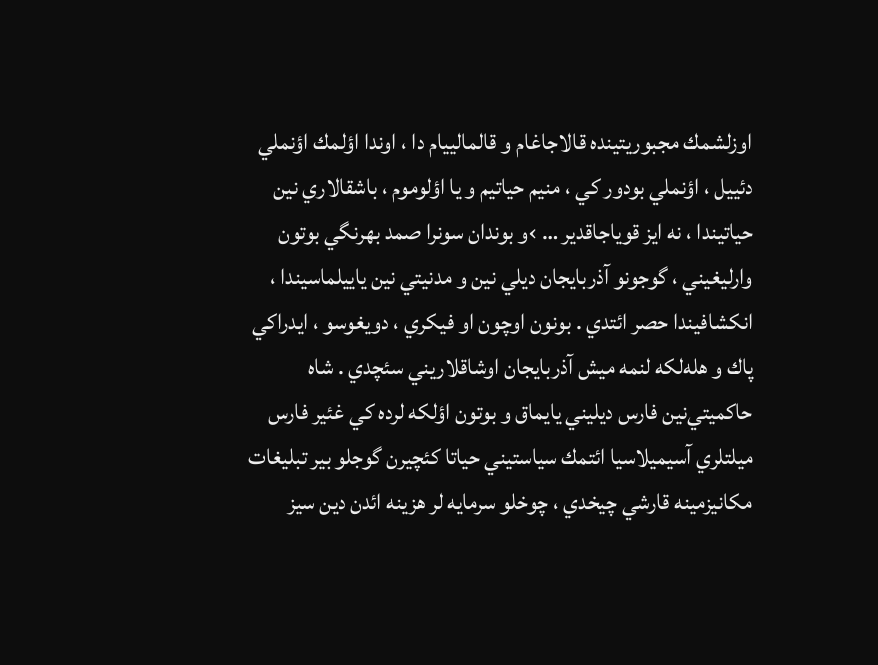اوزلشمك مجبوريتينده قالاجاغام و قالمالييام دا ، اوندا اؤلمك اؤنملي دئييل ، اؤنملي بودور كي ، منيم حياتيم و يا اؤلوموم ، باشقالاري نين حياتيندا ، نه ايز قوياجاقدير … ›و بوندان سونرا صمد بهرنگي بوتون وارليغيني ، گوجونو آذربايجان ديلي نين و مدنيتي نين ياييلماسيندا ، انكشافيندا حصر ائتدي . بونون اوچون او فيكري ، دويغوسو ، ايدراكي پاك و هله‌لكه لنمه ميش آذربايجان اوشاقلاريني سئچدي . شاه حاكميتي‌نين فارس ديليني يايماق و بوتون اؤلكه لرده كي غئير فارس ميلتلري آسيميلاسيا ائتمك سياستيني حياتا كئچيرن گوجلو بير تبليغات مكانيزمينه قارشي چيخدي ، چوخلو سرمايه لر هزينه ائدن دين سيز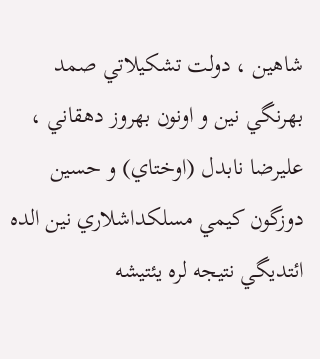شاهين ، دولت تشكيلاتي صمد بهرنگي نين و اونون بهروز دهقاني ، عليرضا نابدل (اوختاي) و حسين دوزگون كيمي مسلكداشلاري نين الده ائتديگي نتيجه لره يئتيشه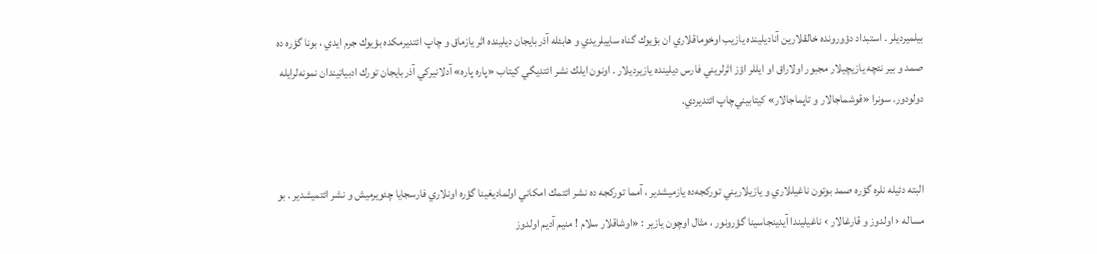بيلميرديلر . استبداد دؤورونده خالقلارين آناديلينده يازيب اوخوماقلاري ان بؤيوك گناه ساييلريدي و هابئله آذربايجان ديلينده اثر يازماق و چاپ ائتديرمكده بؤيوك جرم ايدي ، بونا گؤره ده صمد و بير نئچه يازيچيلار مجبور اولاراق او ايللر اؤز اثرلريني فارس ديلينده يازيرديلار . اونون ايلك نشر ائتديگي كيتاب «پاره پاره» آدلانيركي آذربايجان تورك ادبياتيندان نمونه‌لرايله دولودور. سونرا «قوشماجالار و تاپماجالار» كيتابيني‌چاپ ائتديردي.


البته دئيله نلره گؤره صمد بوتون ناغيللاري و يازيلاريني توركجه‌ده يازميشدير ، آمما توركجه ده نشر ائتمك امكاني اولماديغينا گؤره اونلاري فارسجايا چئويرميش و نشر ائتميشدير . بو مساله ‹ اولدوز و قارغالار › ناغيليندا آيدينجاسينا گؤرونور ، مثال اوچون يازير : «اوشاقلار سلام ! منيم آديم اولدوز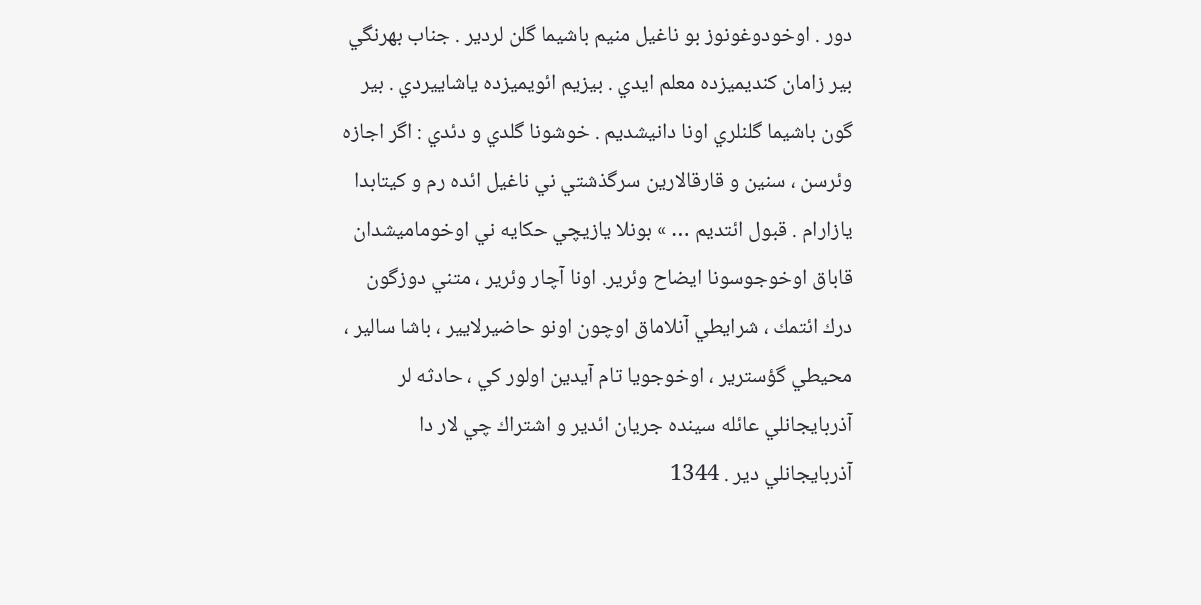دور . اوخودوغونوز بو ناغيل منيم باشيما گلن لردير . جناب بهرنگي بير زامان كنديميزده معلم ايدي . بيزيم ائويميزده ياشاييردي . بير گون باشيما گلنلري اونا دانيشديم . خوشونا گلدي و دئدي : اگر اجازه وئرسن ، سنين و قارقالارين سرگذشتي ني ناغيل ائده رم و كيتابدا يازارام . قبول ائتديم … » بونلا يازيچي حكايه ني اوخوماميشدان قاباق اوخوجوسونا ايضاح وئرير. اونا آچار وئرير ، متني دوزگون درك ائتمك ، شرايطي آنلاماق اوچون اونو حاضيرلايير ، باشا سالير ، محيطي گؤسترير ، اوخوجويا تام آيدين اولور كي ، حادثه لر آذربايجانلي عائله سينده جريان ائدير و اشتراك چي لار دا آذربايجانلي دير . 1344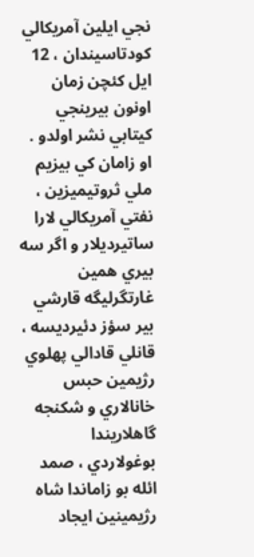نجي ايلين آمريكالي كودتاسيندان ، 12 ايل كئچن زمان اونون بيرينجي كيتابي نشر اولدو . او زامان كي بيزيم ملي ثروتيميزين ، نفتي آمريكالي لارا ساتيرديلار و اگر سه بيري همين غارتگرليگه قارشي بير سؤز دئيرديسه ، قانلي قادالي پهلوي رژيمين حبس خانالاري و شكنجه گاهلاريندا بوغولاردي ، صمد ائله بو زاماندا شاه رژيمينين ايجاد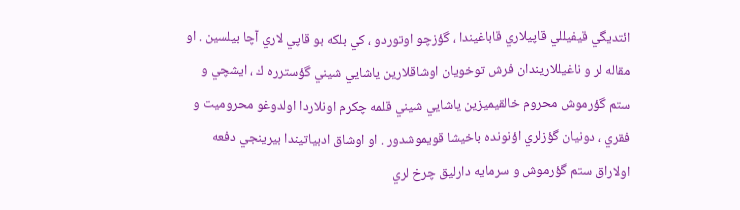ائتديگي قيفيللي قاپيلاري قاباغيندا ، گؤزچو اوتوردو ، كي بلكه بو قاپي لاري آچا بيلسين . او مقاله لر و ناغيللاريندان فرش توخويان اوشاقلارين ياشايي شيني گؤسترره ك ، ايشچي و ستم گؤرموش محروم خالقيميزين ياشايي شيني قلمه چكرم اونلاردا اولدوغو محروميت و فقري ، دونيان گؤزلري اؤنونده باخيشا قويموشدور . او اوشاق ادبياتيندا بيرينجي دفعه اولاراق ستم گؤرموش و سرمايه دارليق چرخ لري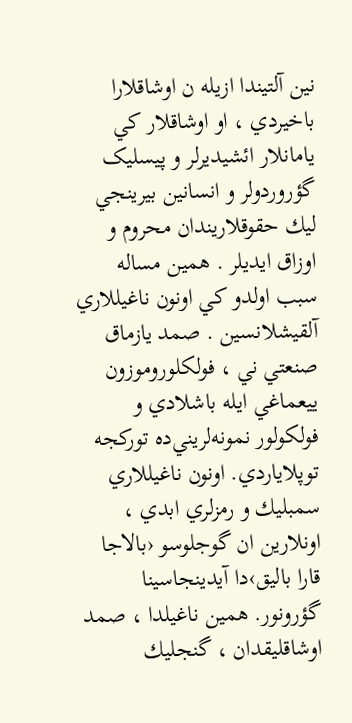نين آلتيندا ازيله ن اوشاقلارا باخيردي ، او اوشاقلار كي يامانلار ائشيديرلر و پيسليک گؤروردولر و انسانين بيرينجي ليك حقوقلاريندان محروم و اوزاق ايديلر . همين مساله سبب اولدو كي اونون ناغيللاري آلقيشلانسين . صمد يازماق صنعتي ني ، فولكلوروموزون ييعماغي ايله باشلادي و فولكولور نمونه‌لريني‌ده توركجه توپلاياردي. اونون ناغيللاري سمبليك و رمزلري ابدي ، اونلارين ان گوجلوسو ‹بالاجا قارا باليق›دا آيدينجاسينا گؤرونور. همين ناغيلدا ، صمد اوشاقليقدان ، گنجليك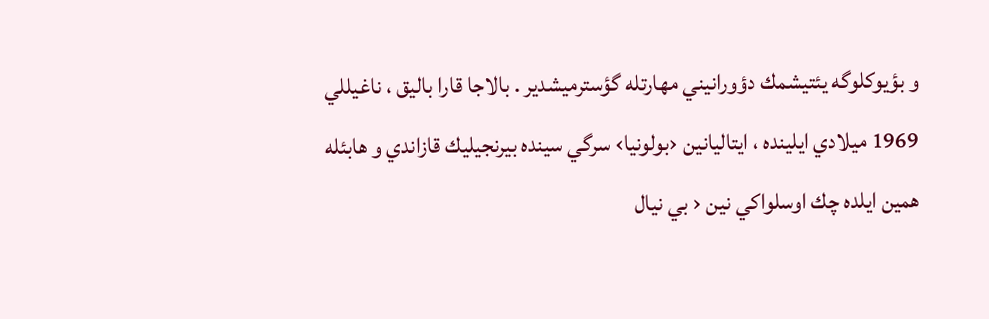و بؤيوكلوگه يئتيشمك دؤورانيني مهارتله گؤسترميشدير . بالاجا قارا باليق ، ناغيللي 1969 ميلادي ايلينده ، ايتاليانين ‹بولونيا› سرگي سينده بيرنجيليك قازاندي و هابئله همين ايلده چك اوسلواكي نين ‹ بي نيال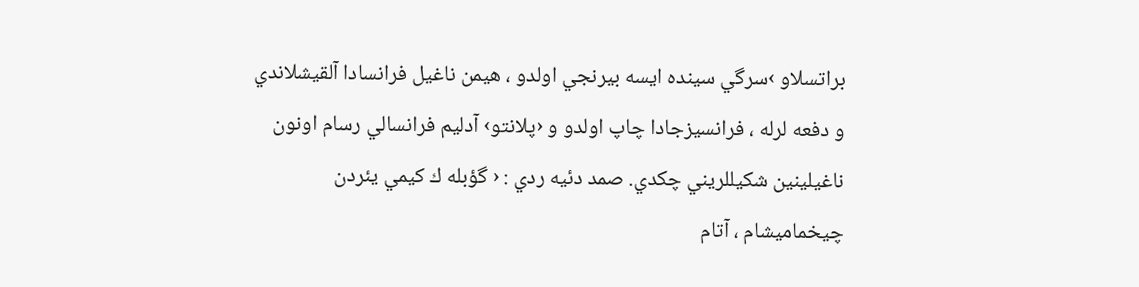براتسلاو ›سرگي سينده ايسه بيرنجي اولدو ، هيمن ناغيل فرانسادا آلقيشلاندي و دفعه لرله ، فرانسيزجادا چاپ اولدو و ‌‹پلانتو› آدليم فرانسالي رسام اونون ناغيلينين شكيللريني چكدي. صمد دئيه ردي : ‹ گؤبله ك كيمي يئردن چيخماميشام ، آتام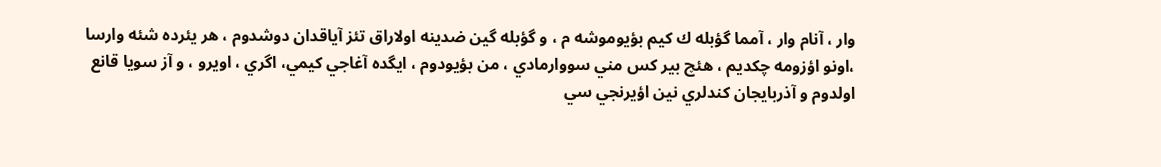وار ، آنام وار ، آمما گؤبله ك كيم بؤيوموشه م ، و گؤبله گين ضدينه اولاراق تئز آياقدان دوشدوم ، هر يئرده شئه وارسا ،‌اونو اؤزومه چكديم ، هئچ بير كس مني سووارمادي ، من بؤيودوم ، ايگده آغاجي كيمي، اگري ، اويرو ، و آز سويا قانع اولدوم و آذربايجان كندلري نين اؤيرنجي سي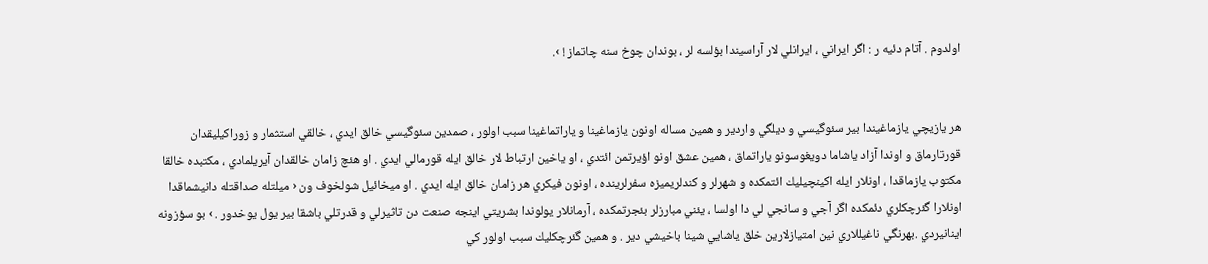اولدوم . آتام دئيه ر : اگر ايراني ، ايرانلي لار آراسيندا بؤلسه لر ، بوندان چوخ سنه چاتماز ! ›.


هر يازيچي يازماغيندا بير سئوگيسي و ديلگي واردير و همين مساله اونون يازماغينا و ياراتماغينا سبب اولور ، صمدين سئوگيسي خالق ايدي ، خالقي استثمار و زوراكيليقدان قورتارماق و اوندا آزاد ياشاما دويغوسونو ياراتماق ، همين عشق اونو اؤيرتمن ائتدي ، او ياخين ارتباط لار خالق ايله قورمالي ايدي . او هئچ زامان خالقدان آيريلمادي ، مكتبده خالقا مكتوب يازماقدا ، اونلار ايله اكينچيليك ائتمكده و شهرلر و كندلريميزه سفرلرينده ، اونون فيكري هر زامان خالق ايله ايدي . او ميخائيل شولخوف ون ‹ ميلتله صداقتله دانيشماقدا اونلارا گئرچكلري دئمكده اگر آجي و سانجي لي دا اولسا ، يئني مبارزلر بئجرتمكده ، آرمانلار يولوندا بشريتي اينجه صنعت دن تاثيرلي و قدرتلي باشقا بير يول يوخدور . › بو سؤزونه اينانيردي .بهرنگي ناغيللاري نين امتيازلارين خلق ياشايي شينا باخيشي دير . و همين گئرچكليك سبب اولور كي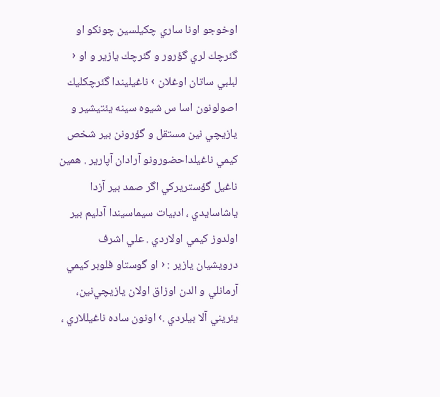اوخوجو اونا ساري چكيلسين چونكو او گئرچك لري گؤرور و گئرچك يازير و او ‹ لبلبي ساتان اوغلان › ناغيليندا گئرچكليك اصولونون اسا س شيوه سينه يئتيشير و يازيچي نين مستقل و گؤرونن بير شخص كيمي ناغيلداحضورونو آرادان آپارير . همين ناغيل گؤستريركي اگر صمد بير آزدا ياشاسايدي ، ادبيات سيماسيندا آدليم بير اولدوز كيمي اولاردي . علي اشرف درويشيان يازير : ‹ او گوستاو فلوبر كيمي آرمانلي و الدن اوزاق اولان يازيچي‌نين، يئريني آلا بيلردي .› اونون ساده ناغيللاري ،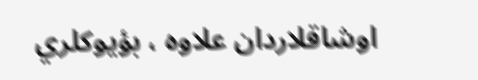اوشاقلاردان علاوه ، بؤيوكلري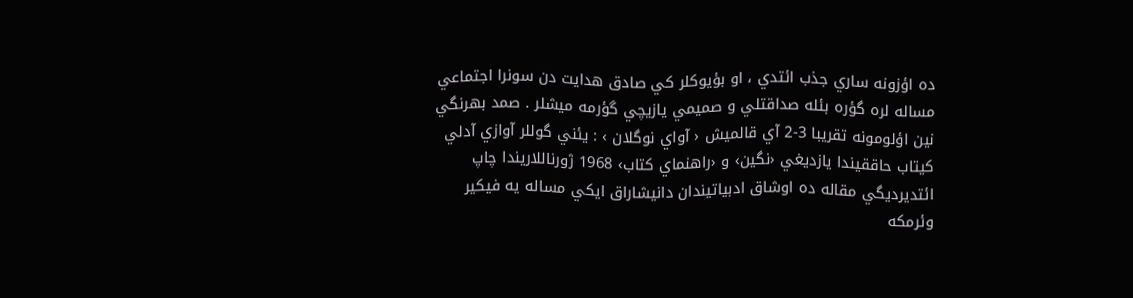ده اؤزونه ساري جذب ائتدي ، او بؤيوكلر كي صادق هدايت دن سونرا اجتماعي مساله لره گؤره بئله صداقتلي و صميمي يازيچي گؤرمه ميشلر . صمد بهرنگي نين اؤلومونه تقريبا 3-2 آي قالميش ‹ آواي نوگلان › : يئني گوللر آوازي آدلي كيتاب حاققيندا يازديغي ‹نگين› و ‹راهنماي كتاب› 1968 ژورناللاريندا چاپ ائتديرديگي مقاله ده اوشاق ادبياتيندان دانيشاراق ايكي مساله يه فيكير وئرمكه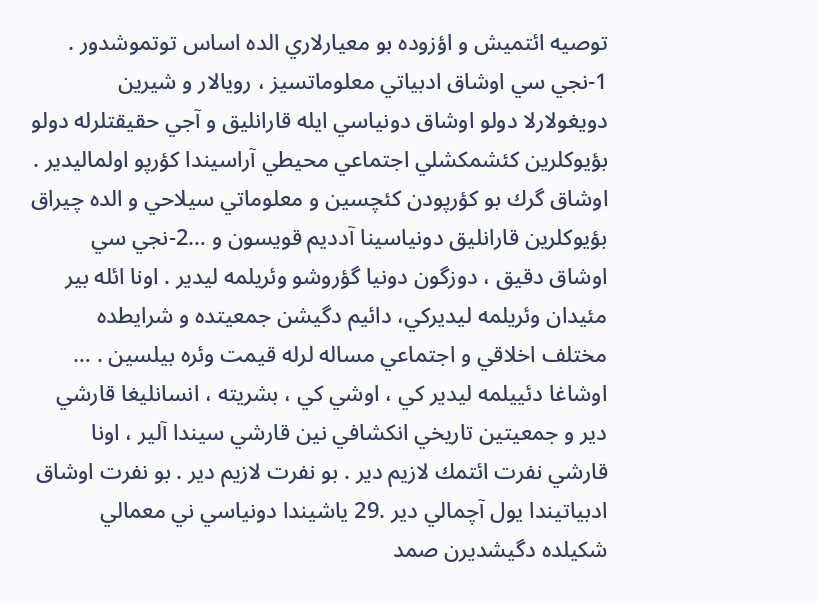توصيه ائتميش و اؤزوده بو معيارلاري الده اساس توتموشدور .
1-نجي سي اوشاق ادبياتي معلوماتسيز ، رويالار و شيرين دويغولارلا دولو اوشاق دونياسي ايله قارانليق و آجي حقيقتلرله دولو بؤيوكلرين كئشمكشلي اجتماعي محيطي آراسيندا كؤرپو اولماليدير . اوشاق گرك بو كؤرپودن كئچسين و معلوماتي سيلاحي و الده چيراق بؤيوكلرين قارانليق دونياسينا آدديم قويسون و …2-نجي سي اوشاق دقيق ، دوزگون دونيا گؤروشو وئريلمه ليدير . اونا ائله بير مئيدان وئريلمه ليديركي، دائيم دگيشن جمعيتده و شرايطده مختلف اخلاقي و اجتماعي مساله لرله قيمت وئره بيلسين . … اوشاغا دئييلمه ليدير كي ، اوشي كي ، بشريته ، انسانليغا قارشي دير و جمعيتين تاريخي انكشافي نين قارشي سيندا آلير ، اونا قارشي نفرت ائتمك لازيم دير . بو نفرت لازيم دير . بو نفرت اوشاق ادبياتيندا يول آچمالي دير .29 ياشيندا دونياسي ني معمالي شكيلده دگيشديرن صمد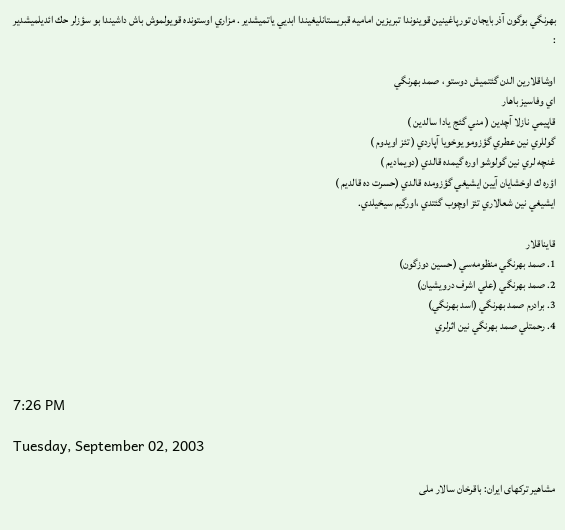بهرنگي بوگون آذربايجان تورپاغينين قوينوندا تبريزين اماميه قبريستانليغيندا ابديي ياتميشدير . مزاري اوستونده قويولموش باش داشيندا بو سؤزلر حك ائديلميشدير :

اوشاقلارين الدن گئتميش دوستو ، صمد بهرنگي
اي وفاسيز باهار
قاپيمي نازلا آچدين ( مني گئج يادا سالدين )
گوللري نين عطري گؤزومو يوخويا آپاردي ( تئز اويدوم )
غنچه لري نين گولوشو اوره گيمده قالدي (دويماديم )
اؤره ك اوخشايان آيين ايشيغي گؤزومده قالدي (حسرت ده قالديم )
ايشيغي نين شعالاري تئز اوچوب گئتدي ،اورگيم سيخيلدي.

قايناقلار
1. صمد بهرنگي منظومه‌سي (حسين دوزگون)
2. صمد بهرنگي (علي اشرف درويشيان)
3. برادرم صمد بهرنگي (اسد بهرنگي)
4. رحمتلي صمد بهرنگي نين اثرلري



7:26 PM

Tuesday, September 02, 2003

مشاهير تركهاى ايران: باقرخان سالار ملى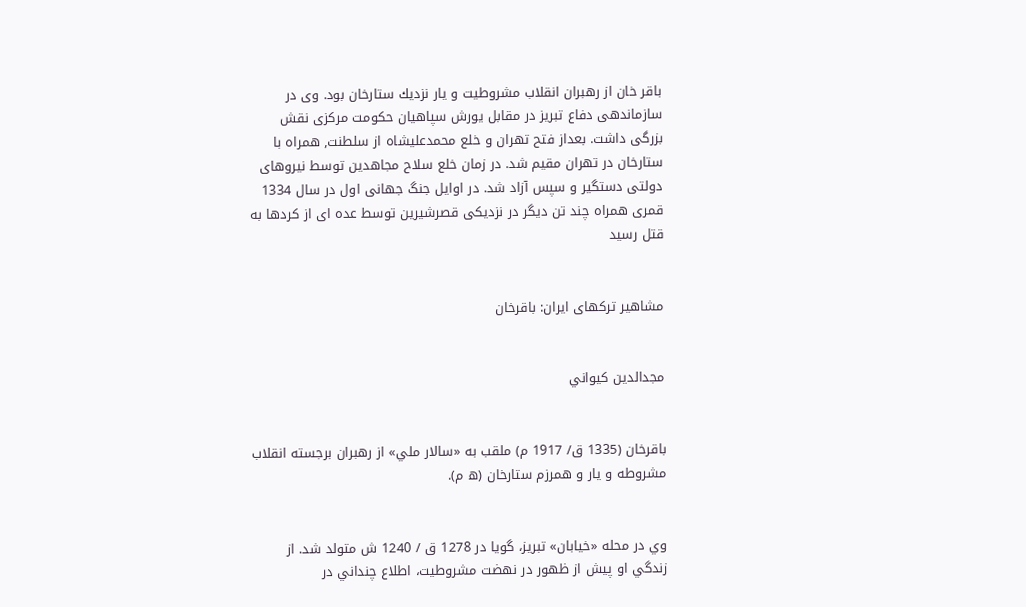باقر خان از رهبران انقلاب مشروطيت و يار نزديك ستارخان بود. وى در سازماندهى دفاع تبريز در مقابل يورش سپاهيان حكومت مركزى نقش بزرگى داشت. بعداز فتح تهران و خلع محمدعليشاه از سلطنت, همراه با ستارخان در تهران مقيم شد. در زمان خلع سلاح مجاهدين توسط نيروهاى دولتى دستگير و سپس آزاد شد. در اوايل جنگ جهانى اول در سال 1334 قمرى همراه چند تن ديگر در نزديكى قصرشيرين توسط عده اى از كردها به قتل رسيد


مشاهير تركهاى ايران: باقرخان


مجدالدين‌ كيواني


باقرخان‌ (1335 ق‌/ 1917 م‌) ملقب‌ به‌ «سالار ملي‌» از رهبران‌ برجسته‌ انقلاب‌ مشروطه‌ و يار و همرزم‌ ستارخان‌ (ه م‌).


وي‌ در محله‌ «خيابان‌» تبريز، گويا در 1278 ق‌ / 1240 ش‌ متولد شد. از زندگي‌ او پيش‌ از ظهور در نهضت‌ مشروطيت‌، اطلاع‌ چنداني‌ در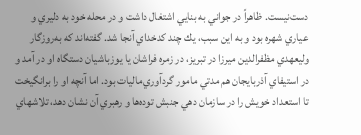دست‌نيست‌. ظاهراً در جواني‌ به‌ بنايي‌ اشتغال‌ داشت‌ و در محله‌ خود به‌ دليري‌ و عياري‌ شهره‌ بود و به‌ اين‌ سبب‌، يك‌ چند كدخداي‌ آنجا شد. گفته‌اند كه‌ به‌روزگار وليعهدي‌ مظفرالدين‌ ميرزا در تبريز، در زمره‌ فراشان‌ يا يوزباشيان‌ دستگاه‌ او در آمد و در استيفاي‌ آذربايجان‌ هم‌ مدتي‌ مامور گردآوري‌ماليات‌ بود. اما آنچه‌ او را برانگيخت‌ تا استعداد خويش‌ را در سازمان‌ دهي‌ جنبش‌ توده‌ها و رهبري‌ آن‌ نشان‌ دهد، تلاشهاي‌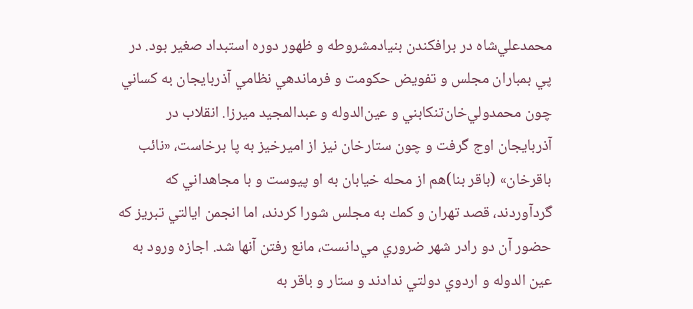محمدعلي‌شاه‌ در برافكندن‌ بنيادمشروطه‌ و ظهور دوره‌ استبداد صغير بود. در پي‌ بمباران‌ مجلس‌ و تفويض‌ حكومت‌ و فرماندهي‌ نظامي‌ آذربايجان‌ به‌ كساني‌ چون‌ محمدولي‌خان‌تنكابني‌ و عين‌الدوله‌ و عبدالمجيد ميرزا. انقلاب‌ در آذربايجان‌ اوج‌ گرفت‌ و چون‌ ستارخان‌ نيز از اميرخيز به‌ پا برخاست‌، «نائب‌ باقرخان‌» (باقر بنا)هم‌ از محله‌ خيابان‌ به‌ او پيوست‌ و با مجاهداني‌ كه‌ گردآوردند، قصد تهران‌ و كمك‌ به‌ مجلس‌ شورا كردند، اما انجمن‌ ايالتي‌ تبريز كه‌ حضور آن‌ دو رادر شهر ضروري‌ مي‌دانست‌، مانع‌ رفتن‌ آنها شد. اجازه‌ ورود به‌ عين‌ الدوله‌ و اردوي‌ دولتي‌ ندادند و ستار و باقر به‌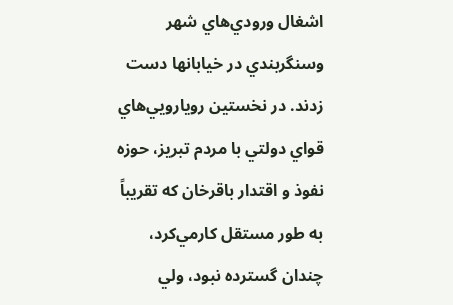اشغال‌ ورودي‌هاي‌ شهر وسنگربندي‌ در خيابانها دست‌ زدند. در نخستين‌ رويارويي‌هاي‌ قواي‌ دولتي‌ با مردم‌ تبريز، حوزه‌ نفوذ و اقتدار باقرخان‌ كه‌ تقريباً به‌ طور مستقل‌ كارمي‌كرد، چندان‌ گسترده‌ نبود، ولي‌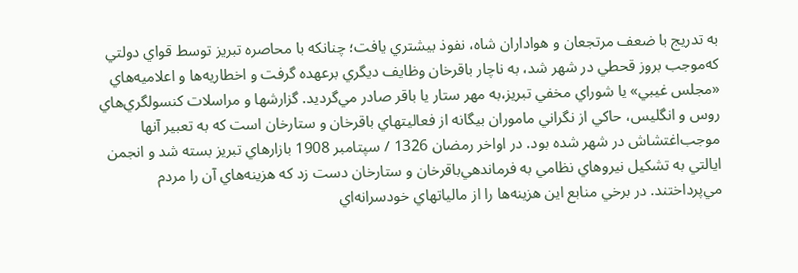به‌ تدريج‌ با ضعف‌ مرتجعان‌ و هواداران‌ شاه‌، نفوذ بيشتري‌ يافت‌؛ چنانكه‌ با محاصره‌ تبريز توسط‌ قواي‌ دولتي‌ كه‌موجب‌ بروز قحطي‌ در شهر شد، به‌ ناچار باقرخان‌ وظايف‌ ديگري‌ برعهده‌ گرفت‌ و اخطاريه‌ها و اعلاميه‌هاي‌ «مجلس‌ غيبي‌» يا شوراي‌ مخفي‌ تبريز،به‌ مهر ستار يا باقر صادر مي‌گرديد. گزارشها و مراسلات‌ كنسولگري‌هاي‌ روس‌ و انگليس‌، حاكي‌ از نگراني‌ ماموران‌ بيگانه‌ از فعاليتهاي‌ باقرخان‌ و ستارخان‌ است‌ كه‌ به‌ تعبير آنها موجب‌اغتشاش‌ در شهر شده‌ بود. در اواخر رمضان‌ 1326 / سپتامبر 1908 بازارهاي‌ تبريز بسته‌ شد و انجمن‌ ايالتي‌ به‌ تشكيل‌ نيروهاي‌ نظامي‌ به‌ فرماندهي‌باقرخان‌ و ستارخان‌ دست‌ زد كه‌ هزينه‌هاي‌ آن‌ را مردم‌ مي‌پرداختند. در برخي‌ منابع‌ اين‌ هزينه‌ها را از مالياتهاي‌ خودسرانه‌اي‌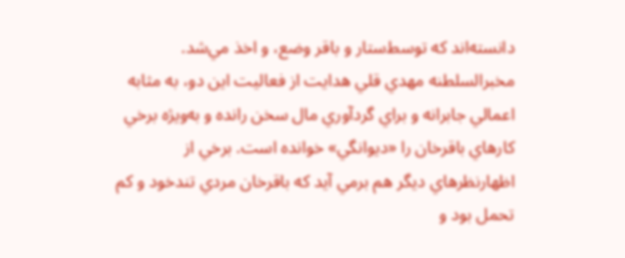دانسته‌اند كه‌ توسط‌ستار و باقر وضع‌، و اخذ مي‌شد. مخبرالسلطنه‌ مهدي‌ قلي‌ هدايت‌ از فعاليت‌ اين‌ دو، به‌ مثابه‌ اعمالي‌ جابرانه‌ و براي‌ گردآوري‌ مال‌ سخن‌ رانده‌ و به‌ويژه‌ برخي‌ كارهاي‌ باقرخان‌ را «ديوانگي‌» خوانده‌ است‌. برخي‌ از اظهارنظرهاي‌ ديگر هم‌ برمي‌ آيد كه‌ باقرخان‌ مردي‌ تندخود و كم‌ تحمل‌ بود و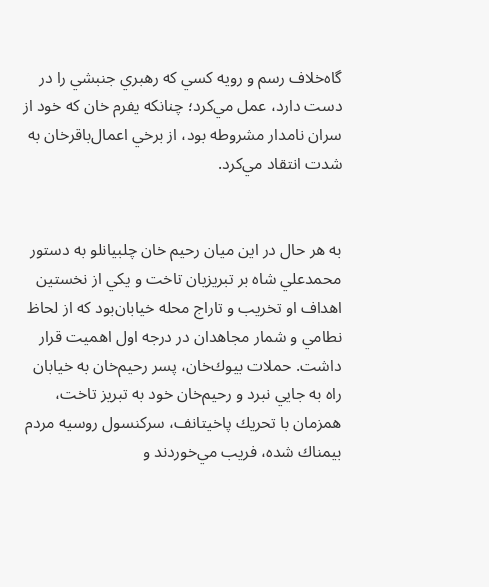گاه‌خلاف‌ رسم‌ و رويه‌ كسي‌ كه‌ رهبري‌ جنبشي‌ را در دست‌ دارد، عمل‌ مي‌كرد؛ چنانكه‌ يفرم‌ خان‌ كه‌ خود از سران‌ نامدار مشروطه‌ بود، از برخي‌ اعمال‌باقرخان‌ به‌ شدت‌ انتقاد مي‌كرد.


به‌ هر حال‌ در اين‌ ميان‌ رحيم‌ خان‌ چلبيانلو به‌ دستور محمدعلي‌ شاه‌ بر تبريزيان‌ تاخت‌ و يكي‌ از نخستين‌ اهداف‌ او تخريب‌ و تاراج‌ محله‌ خيابان‌بود كه‌ از لحاظ‌ نطامي‌ و شمار مجاهدان‌ در درجه‌ اول‌ اهميت‌ قرار داشت‌. حملات‌ بيوك‌خان‌، پسر رحيم‌خان‌ به‌ خيابان‌ راه‌ به‌ جايي‌ نبرد و رحيم‌خان‌ خود به‌ تبريز تاخت‌، همزمان‌ با تحريك‌ پاخيتانف‌، سركنسول‌ روسيه‌ مردم‌ بيمناك‌ شده‌، فريب‌ مي‌خوردند و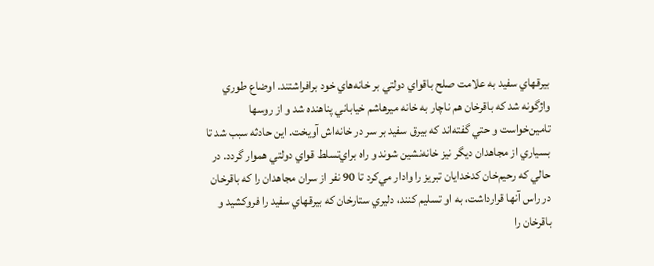بيرقهاي‌ سفيد به‌ علامت‌ صلح‌ باقواي‌ دولتي‌ بر خانه‌هاي‌ خود برافراشتند. اوضاع‌ طوري‌ واژگونه‌ شد كه‌ باقرخان‌ هم‌ ناچار به‌ خانه‌ ميرهاشم‌ خياباني‌ پناهنده‌ شد و از روسها تامين‌خواست‌ و حتي‌ گفته‌اند كه‌ بيرق‌ سفيد بر سر در خانه‌اش‌ آويخت‌. اين‌ حادثه‌ سبب‌ شد تا بسياري‌ از مجاهدان‌ ديگر نيز خانه‌نشين‌ شوند و راه‌ براي‌تسلط‌ قواي‌ دولتي‌ هموار گردد. در حالي‌ كه‌ رحيم‌خان‌ كدخدايان‌ تبريز را وادار مي‌كرد تا 90 نفر از سران‌ مجاهدان‌ را كه‌ باقرخان‌ در راس‌ آنها قرارداشت‌، به‌ او تسليم‌ كنند، دليري‌ ستارخان‌ كه‌ بيرقهاي‌ سفيد را فروكشيد و باقرخان‌ را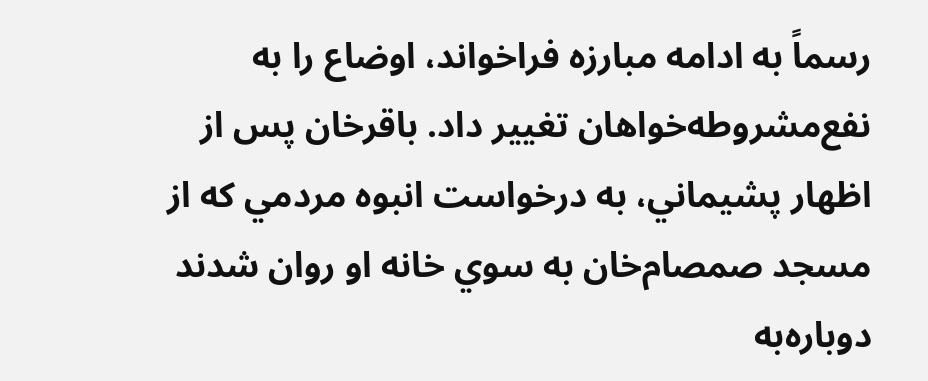رسماً به‌ ادامه‌ مبارزه‌ فراخواند، اوضاع‌ را به‌ نفع‌مشروطه‌خواهان‌ تغيير داد. باقرخان‌ پس‌ از اظهار پشيماني‌، به‌ درخواست‌ انبوه‌ مردمي‌ كه‌ از مسجد صمصام‌خان‌ به‌ سوي‌ خانه‌ او روان‌ شدند دوباره‌به‌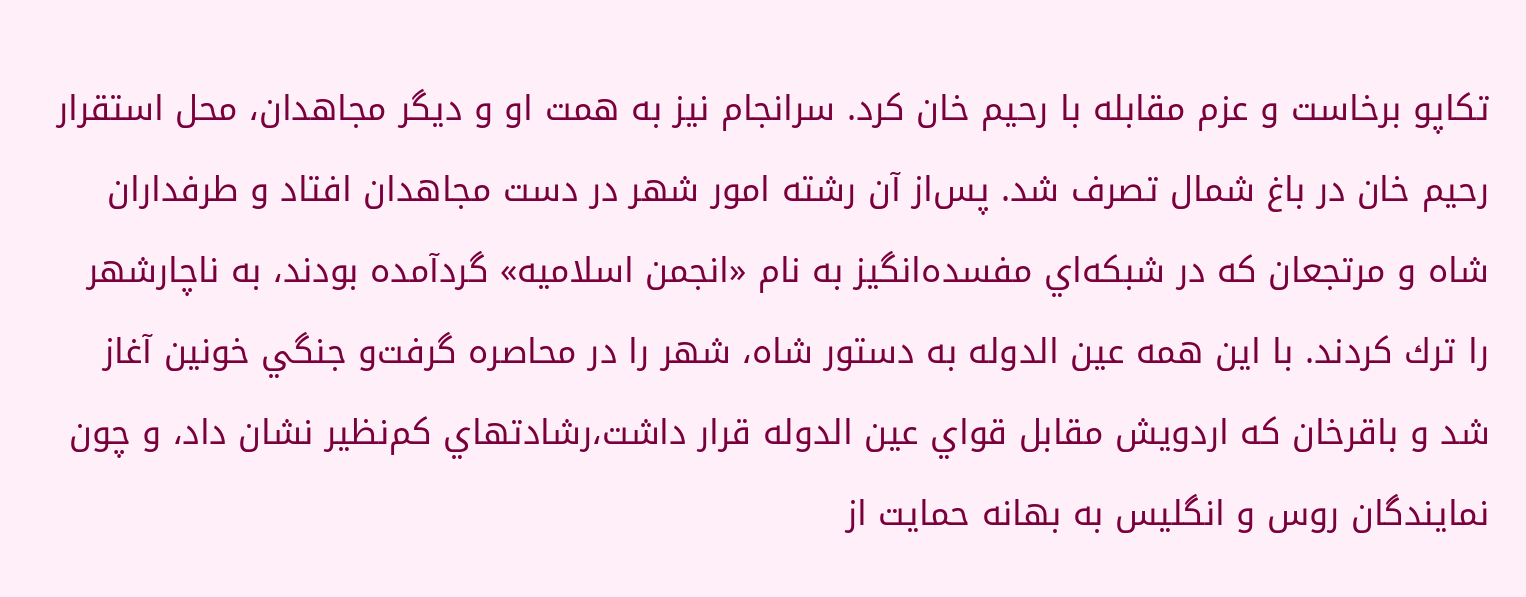تكاپو برخاست‌ و عزم‌ مقابله‌ با رحيم‌ خان‌ كرد. سرانجام‌ نيز به‌ همت‌ او و ديگر مجاهدان‌، محل‌ استقرار رحيم‌ خان‌ در باغ‌ شمال‌ تصرف‌ شد. پس‌از آن‌ رشته‌ امور شهر در دست‌ مجاهدان‌ افتاد و طرفداران‌ شاه‌ و مرتجعان‌ كه‌ در شبكه‌اي‌ مفسده‌انگيز به‌ نام‌ «انجمن‌ اسلاميه‌» گردآمده‌ بودند، به‌ ناچارشهر را ترك‌ كردند. با اين‌ همه‌ عين‌ الدوله‌ به‌ دستور شاه‌، شهر را در محاصره‌ گرفت‌و جنگي‌ خونين‌ آغاز شد و باقرخان‌ كه‌ اردويش‌ مقابل‌ قواي‌ عين‌ الدوله‌ قرار داشت‌،رشادتهاي‌ كم‌نظير نشان‌ داد، و چون‌ نمايندگان‌ روس‌ و انگليس‌ به‌ بهانه‌ حمايت‌ از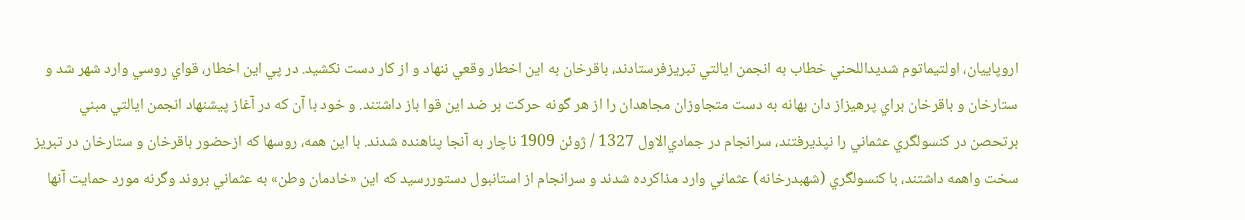اروپاييان‌، اولتيماتوم‌ شديداللحني‌ خطاب‌ به‌ انجمن‌ ايالتي‌ تبريزفرستادند، باقرخان‌ به‌ اين‌ اخطار وقعي‌ ننهاد و از كار دست‌ نكشيد. در پي‌ اين‌ اخطار، قواي‌ روسي‌ وارد شهر شد و ستارخان‌ و باقرخان‌ براي‌ پرهيزاز دان‌ بهانه‌ به‌ دست‌ متجاوزان‌ مجاهدان‌ را از هر گونه‌ حركت‌ بر ضد اين‌ قوا باز داشتند. و خود با آن‌ كه‌ در آغاز پيشنهاد انجمن‌ ايالتي‌ مبني‌ برتحصن‌ در كنسولگري‌ عثماني‌ را نپذيرفتند، سرانجام‌ در جمادي‌الاول‌ 1327 / ژوئن‌ 1909 ناچار به‌ آنجا پناهنده‌ شدند. با اين‌ همه‌، روسها كه‌ ازحضور باقرخان‌ و ستارخان‌ در تبريز سخت‌ واهمه‌ داشتند، با كنسولگري‌ (شهبدرخانه‌) عثماني‌ وارد مذاكرده‌ شدند و سرانجام‌ از استانبول‌ دستوررسيد كه‌ اين‌ «خادمان‌ وطن‌» به‌ عثماني‌ بروند وگرنه‌ مورد حمايت‌ آنها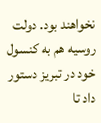نخواهند بود. دولت‌ روسيه‌ هم‌ به‌ كنسول‌ خود در تبريز دستور داد تا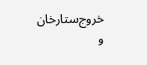خروج‌ستارخان‌ و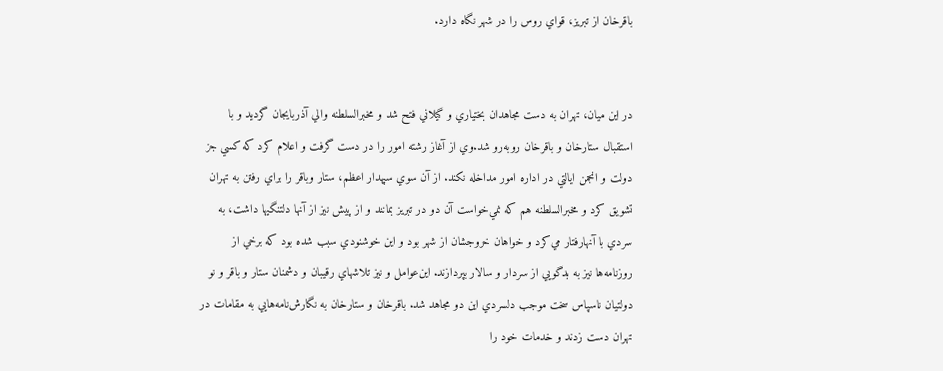باقرخان‌ از تبريز، قواي‌ روس‌ را در شهر نگاه‌ دارد.


در اين‌ ميان‌، تهران‌ به‌ دست‌ مجاهدان‌ بختياري‌ و گيلاني‌ فتح‌ شد و مخبرالسلطنه‌ والي‌ آذربايجان‌ گرديد و با استقبال‌ ستارخان‌ و باقرخان‌ روبه‌رو شد.وي‌ از آغاز رشته‌ امور را در دست‌ گرفت‌ و اعلام‌ كرد كه‌ كسي‌ جز دولت‌ و انجمن‌ ايالتي‌ در اداره‌ امور مداخله‌ نكند. از آن‌ سوي‌ سپهدار اعظم‌، ستار وباقر را براي‌ رفتن‌ به‌ تهران‌ تشويق‌ كرد و مخبرالسلطنه‌ هم‌ كه‌ نمي‌خواست‌ آن‌ دو در تبريز بمانند و از پيش‌ نيز از آنها دلتنگيها داشت‌، به‌ سردي‌ با آنهارفتار مي‌كرد و خواهان‌ خروجشان‌ از شهر بود و اين‌ خوشنودي‌ سبب‌ شده‌ بود كه‌ برخي‌ از روزنامه‌ها نيز به‌ بدگويي‌ از سردار و سالار بپردازند. اين‌عوامل‌ و نيز تلاشهاي‌ رقيبان‌ و دشمنان‌ ستار و باقر و نو دولتيان‌ ناسپاس‌ سخت‌ موجب‌ دلسردي‌ اين‌ دو مجاهد شد. باقرخان‌ و ستارخان‌ به‌ نگارش‌نامه‌هايي‌ به‌ مقامات‌ در تهران‌ دست‌ زدند و خدمات‌ خود را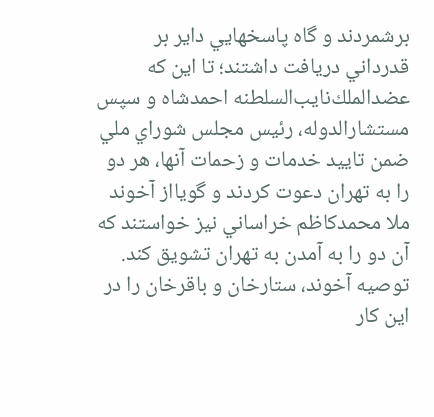برشمردند و گاه‌ پاسخهايي‌ داير بر قدرداني‌ دريافت‌ داشتند؛ تا اين‌ كه‌ عضدالملك‌نايب‌السلطنه‌ احمدشاه‌ و سپس‌ مستشارالدوله‌، رئيس‌ مجلس‌ شوراي‌ ملي‌ ضمن‌ تاييد خدمات‌ و زحمات‌ آنها، هر دو را به‌ تهران‌ دعوت‌ كردند و گويااز آخوند ملا محمدكاظم‌ خراساني‌ نيز خواستند كه‌ آن‌ دو را به‌ آمدن‌ به‌ تهران‌ تشويق‌ كند. توصيه‌ آخوند، ستارخان‌ و باقرخان‌ را در اين‌ كار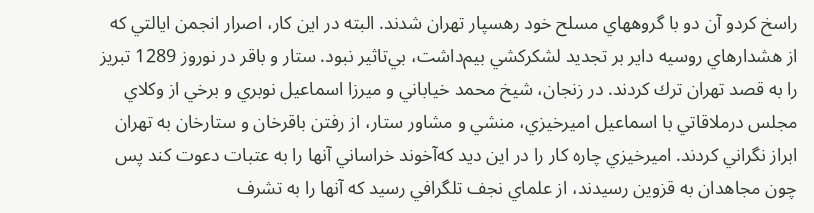راسخ‌ كردو آن‌ دو با گروههاي‌ مسلح‌ خود رهسپار تهران‌ شدند. البته‌ در اين‌ كار، اصرار انجمن‌ ايالتي‌ كه‌ از هشدارهاي‌ روسيه‌ داير بر تجديد لشكركشي‌ بيم‌داشت‌، بي‌تاثير نبود. ستار و باقر در نوروز 1289 تبريز را به‌ قصد تهران‌ ترك‌ كردند. در زنجان‌، شيخ‌ محمد خياباني‌ و ميرزا اسماعيل‌ نوبري‌ و برخي‌ از وكلاي‌ مجلس‌ درملاقاتي‌ با اسماعيل‌ اميرخيزي‌، منشي‌ و مشاور ستار، از رفتن‌ باقرخان‌ و ستارخان‌ به‌ تهران‌ ابراز نگراني‌ كردند. اميرخيزي‌ چاره‌ كار را در اين‌ ديد كه‌آخوند خراساني‌ آنها را به‌ عتبات‌ دعوت‌ كند پس‌ چون‌ مجاهدان‌ به‌ قزوين‌ رسيدند، از علماي‌ نجف‌ تلگرافي‌ رسيد كه‌ آنها را به‌ تشرف‌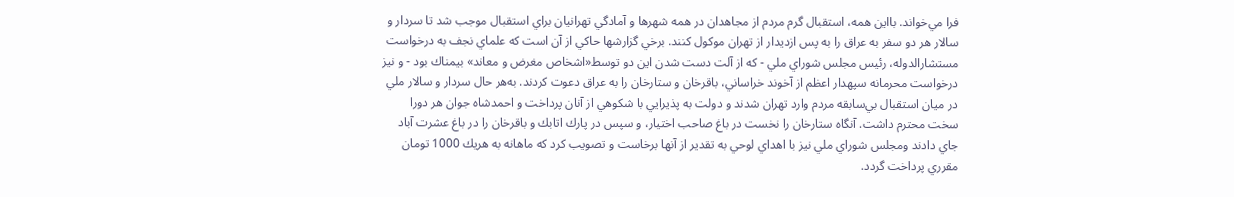فرا مي‌خواند. بااين‌ همه‌، استقبال‌ گرم‌ مردم‌ از مجاهدان‌ در همه‌ شهرها و آمادگي‌ تهرانيان‌ براي‌ استقبال‌ موجب‌ شد تا سردار و سالار هر دو سفر به‌ عراق‌ را به‌ پس‌ ازديدار از تهران‌ موكول‌ كنند. برخي‌ گزارشها حاكي‌ از آن‌ است‌ كه‌ علماي‌ نجف‌ به‌ درخواست‌ مستشارالدوله‌، رئيس‌ مجلس‌ شوراي‌ ملي‌ - كه‌ از آلت‌ دست‌ شدن‌ اين‌ دو توسط‌«اشخاص‌ مغرض‌ و معاند» بيمناك‌ بود - و نيز درخواست‌ محرمانه‌ سپهدار اعظم‌ از آخوند خراساني‌، باقرخان‌ و ستارخان‌ را به‌ عراق‌ دعوت‌ كردند. به‌هر حال‌ سردار و سالار ملي‌ در ميان‌ استقبال‌ بي‌سابقه‌ مردم‌ وارد تهران‌ شدند و دولت‌ به‌ پذيرايي‌ با شكوهي‌ از آنان‌ پرداخت‌ و احمدشاه‌ جوان‌ هر دورا سخت‌ محترم‌ داشت‌. آنگاه‌ ستارخان‌ را نخست‌ در باغ‌ صاحب‌ اختيار، و سپس‌ در پارك‌ اتابك‌ و باقرخان‌ را در باغ‌ عشرت‌ آباد جاي‌ دادند ومجلس‌ شوراي‌ ملي‌ نيز با اهداي‌ لوحي‌ به‌ تقدير از آنها برخاست‌ و تصويب‌ كرد كه‌ ماهانه‌ به‌ هريك‌ 1000 تومان‌ مقرري‌ پرداخت‌ گردد.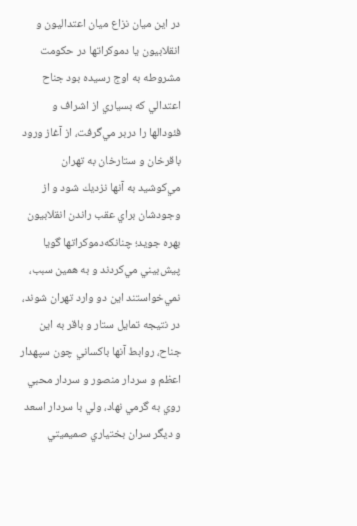در اين‌ ميان‌ نزاع‌ ميان‌ اعتداليون‌ و انقلابيون‌ يا دموكراتها در حكومت‌ مشروطه‌ به‌ اوج‌ رسيده‌ بود جناح‌ اعتدالي‌ كه‌ بسياري‌ از اشراف‌ و فئودالها را دربر مي‌گرفت‌، از آغاز ورود باقرخان‌ و ستارخان‌ به‌ تهران‌ مي‌كوشيد به‌ آنها نزديك‌ شود و از وجودشان‌ براي‌ عقب‌ راندن‌ انقلابيون‌ بهره‌ جويد؛ چنانكه‌دموكراتها گويا پيش‌بيني‌ مي‌كردند و به‌ همين‌ سبب‌، نمي‌خواستند اين‌ دو وارد تهران‌ شوند، در نتيجه‌ تمايل‌ ستار و باقر به‌ اين‌ جناح‌، روابط‌ آنها باكساني‌ چون‌ سپهدار اعظم‌ و سردار منصور و سردار محبي‌ روي‌ به‌ گرمي‌ نهاد، ولي‌ با سردار اسعد و ديگر سران‌ بختياري‌ صميميتي‌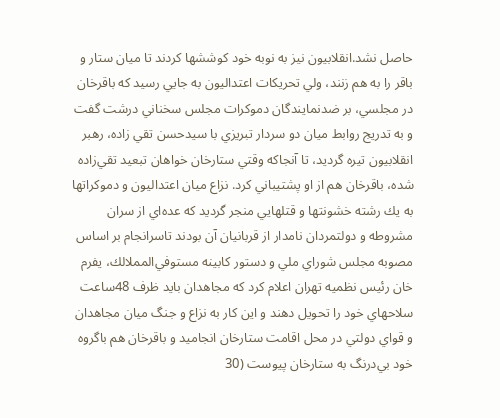حاصل‌ نشد.انقلابيون‌ نيز به‌ نوبه‌ خود كوششها كردند تا ميان‌ ستار و باقر را به‌ هم‌ زنند، ولي‌ تحريكات‌ اعتداليون‌ به‌ جايي‌ رسيد كه‌ باقرخان‌ در مجلسي‌، بر ضدنمايندگان‌ دموكرات‌ مجلس‌ سخناني‌ درشت‌ گفت‌ و به‌ تدريج‌ روابط‌ ميان‌ دو سردار تبريزي‌ با سيدحسن‌ تقي‌ زاده‌، رهبر انقلابيون‌ تيره‌ گرديد، تا آنجاكه‌ وقتي‌ ستارخان‌ خواهان‌ تبعيد تقي‌زاده‌ شده‌، باقرخان‌ هم‌ از او پشتيباني‌ كرد. نزاع‌ ميان‌ اعتداليون‌ و دموكراتها به‌ يك‌ رشته‌ خشونتها و قتلهايي‌ منجر گرديد كه‌ عده‌اي‌ از سران‌ مشروطه‌ و دولتمردان‌ نامدار از قربانيان‌ آن‌ بودند تاسرانجام‌ بر اساس‌ مصوبه‌ مجلس‌ شوراي‌ ملي‌ و دستور كابينه‌ مستوفي‌المملالك‌، يفرم‌ خان‌ رئيس‌ نظميه‌ تهران‌ اعلام‌ كرد كه‌ مجاهدان‌ بايد ظرف‌ 48ساعت‌ سلاحهاي‌ خود را تحويل‌ دهند و اين‌ كار به‌ نزاع‌ و جنگ‌ ميان‌ مجاهدان‌ و قواي‌ دولتي‌ در محل‌ اقامت‌ ستارخان‌ انجاميد و باقرخان‌ هم‌ باگروه‌ خود بي‌درنگ‌ به‌ ستارخان‌ پيوست‌ (30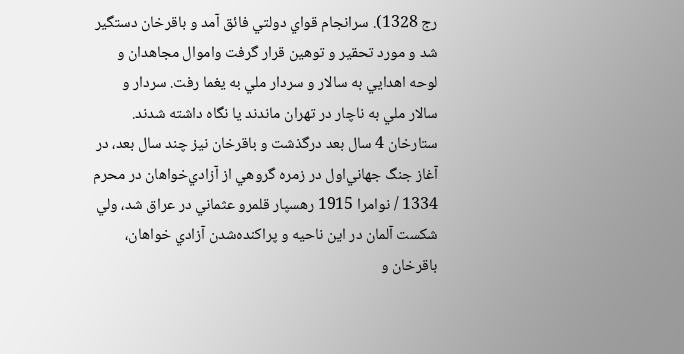رج‌ 1328). سرانجام‌ قواي‌ دولتي‌ فائق‌ آمد و باقرخان‌ دستگير شد و مورد تحقير و توهين‌ قرار گرفت‌ واموال‌ مجاهدان‌ و لوحه‌ اهدايي‌ به‌ سالار و سردار ملي‌ به‌ يغما رفت‌. سردار و سالار ملي‌ به‌ ناچار در تهران‌ ماندند يا نگاه‌ داشته‌ شدند. ستارخان‌ 4 سال‌ بعد درگذشت‌ و باقرخان‌ نيز چند سال‌ بعد، در آغاز جنگ‌ جهاني‌اول‌ در زمره‌ گروهي‌ از آزادي‌خواهان‌ در محرم‌ 1334 / نوامرا 1915 رهسپار قلمرو عثماني‌ در عراق‌ شد، ولي‌ شكست‌ آلمان‌ در اين‌ ناحيه‌ و پراكنده‌شدن‌ آزادي‌ خواهان‌، باقرخان‌ و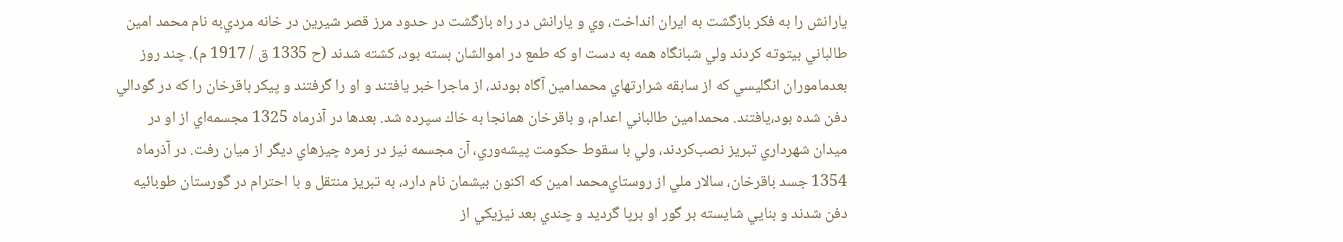يارانش‌ را به‌ فكر بازگشت‌ به‌ ايران‌ انداخت‌، وي‌ و يارانش‌ در راه‌ بازگشت‌ در حدود مرز قصر شيرين‌ در خانه‌ مردي‌به‌ نام‌ محمد امين‌ طالباني‌ بيتوته‌ كردند ولي‌ شبانگاه‌ همه‌ به‌ دست‌ او كه‌ طمع‌ در اموالشان‌ بسته‌ بود، كشته‌ شدند (ح‌ 1335 ق‌ / 1917 م‌). چند روز بعدماموران‌ انگليسي‌ كه‌ از سابقه‌ شرارتهاي‌ محمدامين‌ آگاه‌ بودند، از ماجرا خبر يافتند و او را گرفتند و پيكر باقرخان‌ را كه‌ در گودالي‌ دفن‌ شده‌ بود،يافتند. محمدامين‌ طالباني‌ اعدام‌، و باقرخان‌ همانجا به‌ خاك‌ سپرده‌ شد. بعدها در آذرماه‌ 1325 مجسمه‌اي‌ از او در ميدان‌ شهرداري‌ تبريز نصب‌كردند، ولي‌ با سقوط‌ حكومت‌ پيشه‌وري‌، آن‌ مجسمه‌ نيز در زمره‌ چيزهاي‌ ديگر از ميان‌ رفت‌. در آذرماه‌ 1354 جسد باقرخان‌، سالار ملي‌ از روستاي‌محمد امين‌ كه‌ اكنون‌ بيشمان‌ نام‌ دارد، به‌ تبريز منتقل‌ و با احترام‌ در گورستان‌ طوبائيه‌ دفن‌ شدند و بنايي‌ شايسته‌ بر گور او برپا گرديد و چندي‌ بعد نيزيكي‌ از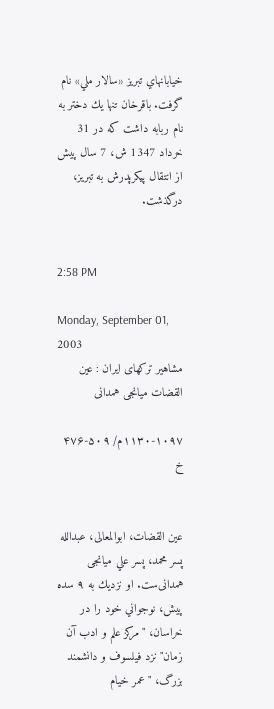خيابانهاي‌ تبريز «سالار ملي‌» نام‌ گرفت‌. باقرخان‌ تنها يك‌ دختر به‌ نام‌ ربابه‌ داشت‌ كه‌ در 31 خرداد 1347 ش‌، 7 سال‌ پيش‌ از انتقال‌ پيكرپدرش‌ به‌ تبريز، درگذشت‌.


2:58 PM

Monday, September 01, 2003
مشاهير تركهاى ايران : عين القضات ميانجى همدانی

۱۱۳۰-۱۰۹۷م/ ۵۰۹-۴۷۶ خ


عين القضات، ابوالمعالی، عبدالله پسر محمد، پسر علي ميانجی همدانی‌ست. او نزديك به ۹ سده پيش، نوجواني خود را در خراسان، "مركز علم و ادب آن زمان" نزد فيلسوف و دانشمند بزرگ، "عمر خيام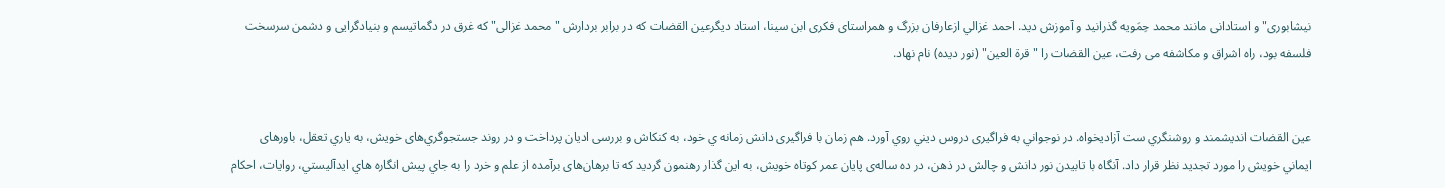نيشابوری" و استادانی مانند محمد حِمَويه گذرانيد و آموزش ديد. احمد غزالي از‌عارفان بزرگ و همراستای فكری ابن سينا، استاد دیگرعین القضات که در برابر بردارش "محمد غزالی" که غرق در دگماتيسم و بنيادگرايی و دشمن سرسخت فلسفه بود، راه اشراق و مکاشفه می رفت، عين القضات را " قرة العين" (نور ديده) نام نهاد.


عين القضات انديشمند و روشنگري ست آزاديخواه. در نوجواني به فراگيری دروس ديني روي آورد. هم زمان با فراگيری دانش زمانه ي خود، به کنکاش و بررسی اديان پرداخت و در روند جستجوگري‌های خويش، به ياري تعقل، باورهای ايماني خويش را مورد تجديد نظر قرار داد. آنگاه با تابیدن نور دانش و چالش در ذهن، در ده ساله‌ی پايان عمر كوتاه خويش، به اين گذار رهنمون گرديد كه تا برهان‌های برآمده از علم و خرد را به جاي پيش انگاره هاي ايدآليستي، روايات، احكام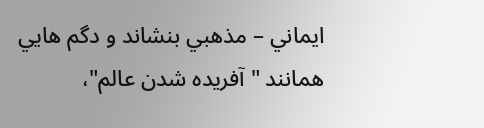ايماني – مذهبي بنشاند و دگم هايي همانند "آفريده شدن عالم"،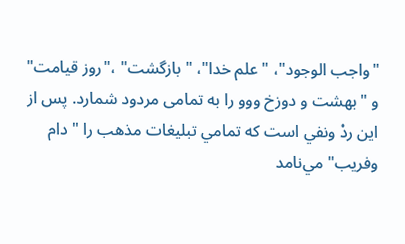"واجب الوجود"، " علم خدا"، " بازگشت" ،"روز قيامت" و "بهشت و دوزخ ووو را به تمامی مردود شمارد. پس از اين ردْ ونفي است كه تمامي تبليغات مذهب را " دام وفريب" مي‌نامد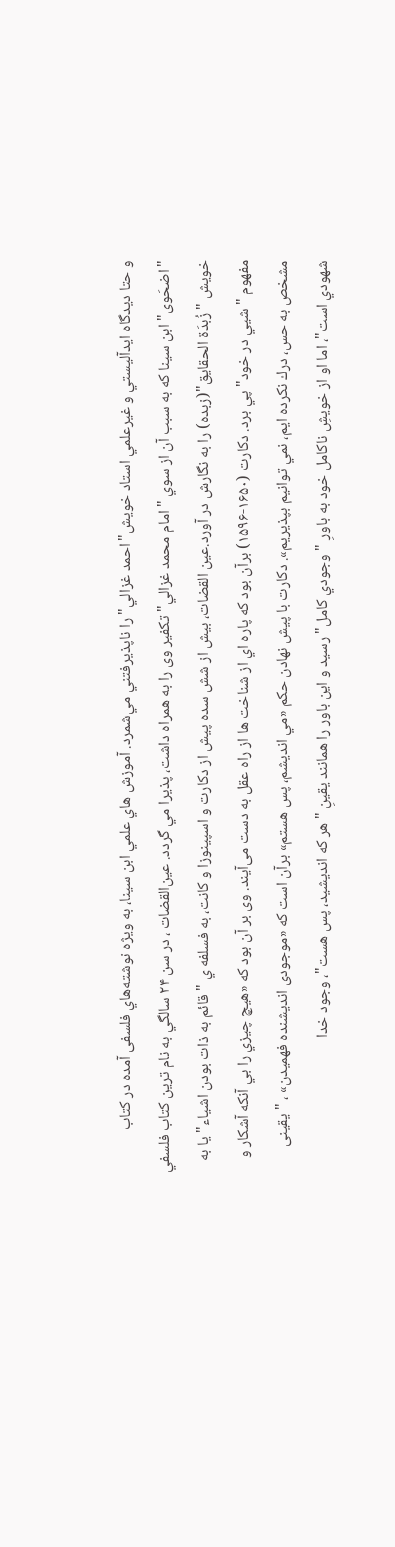و حتا ديدگاه ايدآليستي و غيرعلمي استاد خويش"احمد غزالي" را ناپذيرفتني مي‌شمرد. آموزش هاي علمي ابن سينا، به ويژه نوشته‌هاي فلسفی آمده در كتاب "اضحَوی" ابن سینا كه به سبب آن از سوي "امام محمد غزالي" تكفير وی را به همراه داشت، پذيرا مي گردد. عین‌القضات ، در سن ۲۴ سالگي به نام ترين كتاب فلسفي خويش " زُبدَة الحقايق"(زبده) را به نگارش در آورد.عين القضات، بیش از شش سده پيش از دكارت و اسپينوزا و كانت، به فسلفه ي " قائم به ذات بودن اشياء" يا به مفهوم " شيي در خود" پي برد. دكارت (۱۶۵۰-۱۵۹۶) برآن بود كه پاره اي از شناخت ها از راه عقل به دست می‌آيند. وی بر آن بود که «هيچ چيزي را بي آنكه آشكار و مشخص به حس، درك نكرده ايم، نمي توانيم بپذيريم». دكارت با پيش نهادن حكم «مي انديشم، پس هستم» برآن است كه «موجودی انديشنده فهميدن» ، " يقينی شهودي است"، اما او از خويشِ ناكامل خود به باورِ " وجودي كامل" رسيد و اين باور را همانند يقينِ "هر كه انديشيد، پس هست"، وجود خدا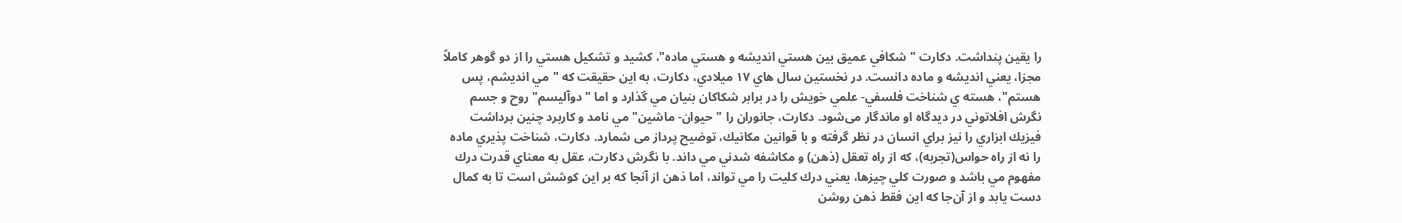را یقین پنداشت. دكارت " شكافي عميق بين هستي انديشه و هستي ماده"، كشيد و تشكيل هستي را از دو گوهر كاملاً مجزا، يعني انديشه و ماده دانست. در نخستين سال هاي ۱۷ ميلادي، دكارت، به اين حقيقت كه "مي انديشم، پس هستم"، هسته ي شناخت فلسفي- علمي خويش را در برابر شكاكان بنيان مي گذارد و اما "دوآليسم" روح و جسم نگرش افلاتوني در ديدگاه او ماندگار می‌شود. دکارت، جانوران را "حيوان- ماشين" مي نامد و كاربرد چنين برداشت فيزيك ابزاري را نيز براي انسان در نظر گرفته و با قوانين مكانيك، توضيح پرداز می شمارد. دكارت، شناخت پذيري ماده را نه از راه حواس(تجربه)، كه از راه تعقل (ذهن) و مكاشفه شدني مي داند. با نگرش دكارت، عقل به معناي قدرت درك مفهوم مي باشد و صورت كلي چيزها، يعني درك كليت را مي تواند، اما ذهن از آنجا كه بر اين كوشش است تا به كمال دست یابد و از آن‌جا كه اين فقط ذهن روشن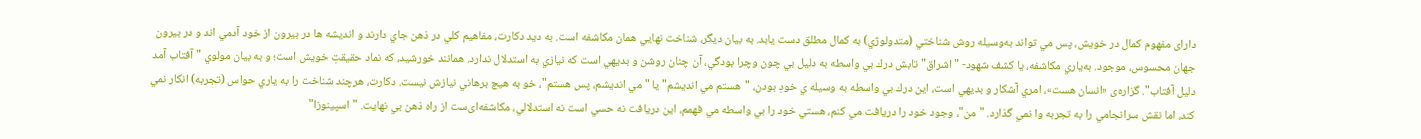دارای مفهوم كمال در خويش، پس مي تواند به‌وسيله روش شناختي (متدولوژي) به كمال مطلق دست يابد. به بيان ديگر، شناخت نهايي همان مكاشفه است. به ديد دكارت، مفاهيم كلي در ذهن جاي دارند و انديشه ها در بيرون از خود آدمي اند و در بيرون جهان محسوس،‌ موجود. به‌ياري مكاشفه، يا كشف شهود- "اشراق" تابش درك بي واسطه به دليل بي چون وچرا بودگي، آن چنان روشن و بديهي است كه نيازي به استدلال ندارد. همانند خورشيد، كه نماد حقيقتِ خويش است؛‌ و به بیان مولوي "آفتاب آمد دليل آفتاب". گزاره‌ی «انسان هست»، امري آشكار و بديهي است، اين درك بي واسطه به وسيله ي خودِ بودن، "هستم مي انديشم" يا " مي انديشم، پس هستم"، خو به هيچ برهاني نيازش نيست. دكارت، هرچند شناخت را به ياري حواس (تجربه) انكار نمي كند، اما نقش سرانجامي را به تجربه وا نمي گذارد. "من"، وجود خود را دريافت مي كنم، هستي خود را بي واسطه مي فهمم، اين دريافت نه حسي است نه استدلالي، مكاشفه‌ای‌‌ست از راه ذهن بي نهايت. "اسپينوزا"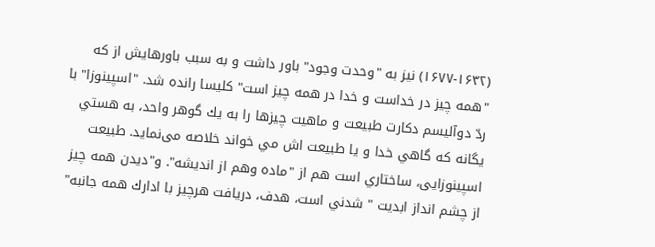(۱۶۷۷-۱۶۳۲) نيز به "وحدت وجود" باور داشت و به سبب باورهايش از که "همه چيز در خداست و خدا در همه چيز است" كليسا رانده شد. "اسپينوزا" با ردّ دوآليسم دكارت طبيعت و ماهيت چيزها را به يك گوهر واحد، به هستي يگانه که گاهي خدا و يا طبيعت اش مي خواند خلاصه می‌نماید. طبيعت اسپینوزایی، ساختاري است هم از "ماده وهم از انديشه". و"ديدن همه چيز از چشم انداز ابديت " شدني است، هدف، دريافت هرچيز با ادارك همه جانبه"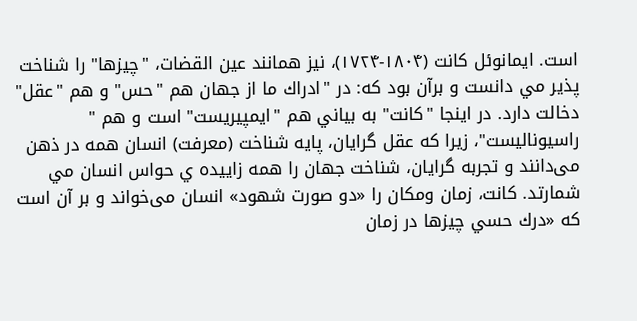است. ايمانوئل كانت (۱۸۰۴-۱۷۲۴)، نیز همانند عین القضات، "چيزها" را شناخت پذير مي دانست و برآن بود كه: در "ادراك ما از جهان هم "حس" و هم "عقل" دخالت دارد. در اينجا "كانت" به بياني هم "ايمپيريست" است و هم " راسيوناليست"، زيرا كه عقل گرايان، پايه شناخت (معرفت) انسان همه در ذهن می‌دانند و تجربه گرايان، شناخت جهان را همه زاييده ي حواس انسان مي شمارتد. كانت، زمان ومكان را «دو صورت شهود» انسان می‌خواند و بر آن است كه «درك حسي چيزها در زمان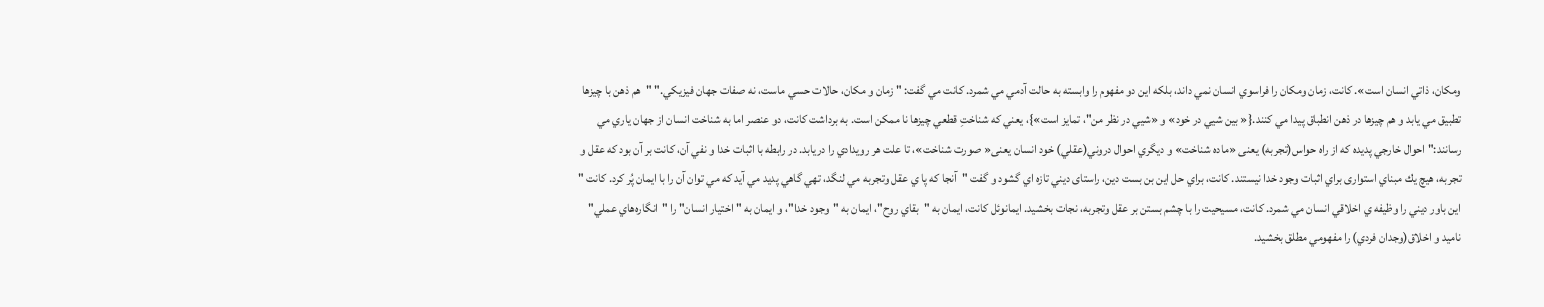ومكان، ذاتي انسان است». كانت، زمان ومكان را فراسوي انسان نمي داند، بلكه اين دو مفهوم را وابسته به حالت آدمي مي شمرد. كانت مي گفت: " زمان و مكان، حالات حسي ماست، نه صفات جهان فيزيكي." "هم ذهن با چيزها تطبيق مي يابد و هم چيزها در ذهن انطباق پيدا مي كنند.{« بين شيي در خود» و «شيي در نظر من"، تمايز است»}، يعني كه شناختِ قطعي چيزها نا ممكن است. به برداشت كانت، دو عنصر اما به شناخت انسان از جهان ياري مي رسانند:" احوال خارجي پديده كه از راه حواس(تجربه) یعنی «ماده شناخت» و ديگري احوال دروني(عقلي) خود انسان یعنی« صورت شناخت»، تا علت هر رويدادي را دريابد. در رابطه با اثبات خدا و نفي آن، كانت بر آن بود كه عقل و تجربه، هيچ يك مبناي استوارى براي اثبات وجود خدا نيستند. كانت، براي حل اين بن بست دين، راستای ديني تازه اي گشود و گفت "آنجا كه پا ي عقل وتجربه مي لنگد، تهي گاهي پديد مي آيد كه مي توان آن را با ايمان پُر كرد. كانت " اين باور ديني را وظيفه ي اخلاقي انسان مي شمرد. كانت، مسيحيت را با چشم بستن بر عقل وتجربه، نجات بخشيد. ايمانوئل كانت، ايمان به "بقاي روح"، ايمان به "وجود خدا"، و ايمان به " اختيار انسان" را "انگاره‌هاي عملي" ناميد و اخلاق(وجدان فردي) را مفهومي مطلق بخشيد.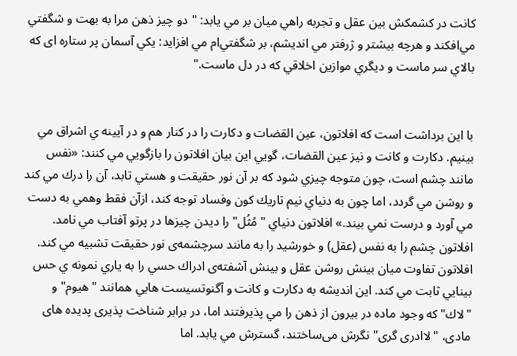كانت در كشمكش بين عقل و تجربه راهي ميان بر مي يابد: "دو چيز ذهن مرا به بهت و شگفتي مي‌افكند و هرچه بيشتر و ژرفتر مي انديشم، بر شگفتي‌ام مي افزايد: يكي آسمان پر ستاره اى كه بالاي سر ماست و ديگري موازين اخلاقي كه در دل ماست."


با اين برداشت است كه افلاتون، عين القضات و دكارت را در كنار هم و در آيينه ي اشراق مي بينيم. دكارت و كانت و نيز عين القضات، گويي اين بيان افلاتون را بازگويي مي كنند: «نفس مانند چشم است، چون متوجه چيزي شود كه بر آن نور حقيقت و هستي تابد، آن را درك مي كند و روشن مي گردد، اما چون به دنياي نيم تاريك كون وفساد توجه كند، ازآن فقط وهمي به دست مي آورد و درست نمي بيند.» افلاتون دنياي "مُثُل" را ديدن چيزها در پرتو آفتاب مي نامد. افلاتون چشم را به نفس (عقل) و خورشيد را به مانند سرچشمه‌ی نور حقيقت تشبيه مي كند. افلاتون تفاوت ميان بينش روشن عقل و بينش آشفته‌ی ادراك حسي را به ياري نمونه ي حس بينايي ثابت مي كند. اين انديشه به دكارت و كانت و آگنوتسيست هايي همانند "هيوم" و "لاك" كه وجود ماده در بيرون از ذهن را مي پذيرفتند اما، در برابر شناخت پذيری پديده های مادی، "لاادری گری" نگرش می‌ساختند، گسترش مي يابد. اما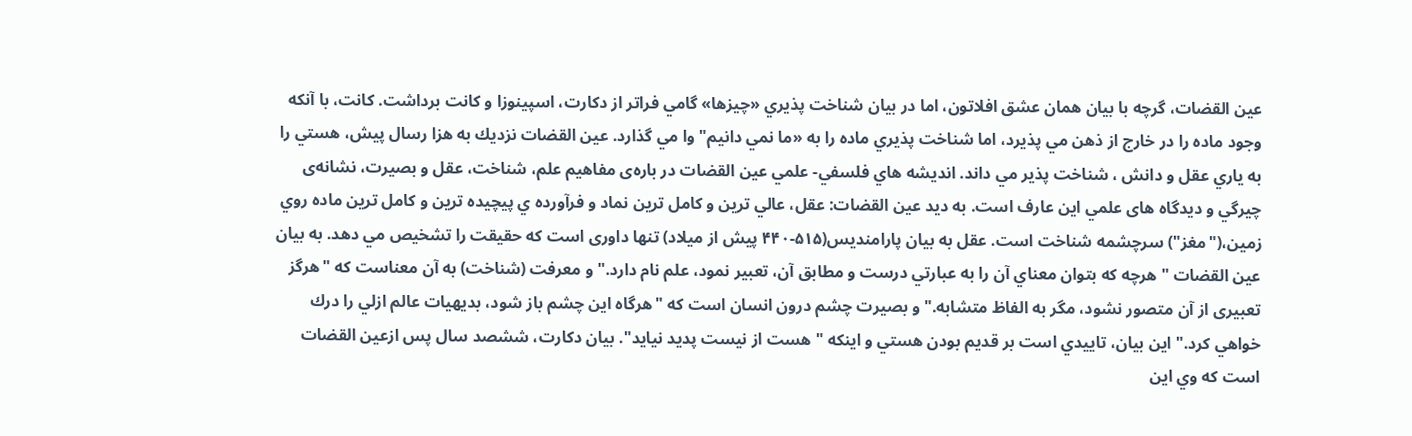عين القضات، گرچه با بيان همان عشق افلاتون، اما در بيان شناخت پذيري «چيزها» گامي فراتر از دكارت، اسپينوزا و كانت برداشت. كانت، با آنكه وجود ماده را در خارج از ذهن مي پذيرد، اما شناخت پذيري ماده را به «ما نمي دانيم" وا مي گذارد. عين القضات نزديك به هزا رسال پيش، هستي را به ياري عقل و دانش ، شناخت پذير مي داند. انديشه هاي فلسفي- علمي عين القضات در باره‌ی مفاهيم علم، شناخت، عقل و بصيرت، نشانه‌ی چيرگي و ديدگاه های علمي اين عارف است. به ديد عين القضات: عقل، عالي ترين و كامل ترين نماد و فرآورده ي پيچيده ترين و كامل ترين ماده روي زمين،("مغز") سرچشمه شناخت است. عقل به بيان پارامنديس(۵۱۵-۴۴۰ پيش از ميلاد) تنها داوری است كه حقيقت را تشخيص مي دهد. به بيان عين القضات "هرچه كه بتوان معناي آن را به عبارتي درست و مطابق آن، تعبير نمود، علم نام دارد." و معرفت (شناخت) به آن معناست كه "هرگز تعبيری از آن متصور نشود، مگر به الفاظ متشابه." و بصيرت چشم درون انسان است كه "هرگاه اين چشم باز شود، بديهيات عالم ازلي را درك خواهي كرد." اين بيان، تاييدي است بر قديم بودن هستي و اينكه "هست از نيست پديد نيايد". بيان دكارت، ششصد سال پس ازعين القضات است كه وي اين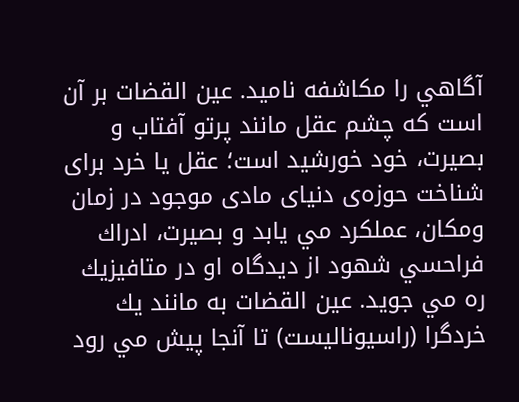آگاهي را مكاشفه ناميد. عين القضات بر آن است كه چشم عقل مانند پرتو آفتاب و بصيرت، خود خورشيد است؛ عقل يا خرد برای شناخت حوزه‌ی دنيای مادی موجود در زمان ومكان، عملكرد مي يابد و بصيرت، ادراك فراحسي شهود از ديدگاه او در متافيزيك ره مي جويد. عين القضات به مانند يك خردگرا (راسيوناليست) تا آنجا پيش مي رود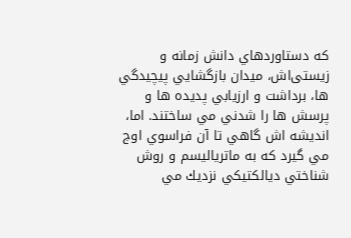كه دستاوردهاي دانش زمانه و زیستی‌اش، ميدان بازگشايي پيچيدگي ها، برداشت و ارزيابي پديده ها و پرسش ها را شدني مي ساختند. اما، انديشه اش گاهي تا آن فراسوي اوج مي گيرد كه به ماترياليسم و روش شناختي ديالكتيكي نزديك مي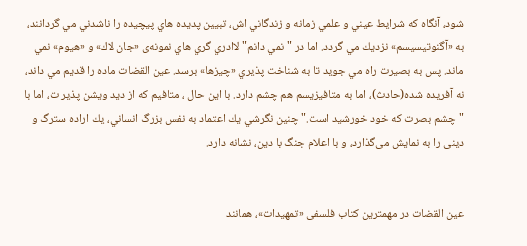شود، آنگاه كه شرايط عيني و علمي زمانه و زندگاني اش، تبيين پديده هاي پيچيده را ناشدني مي گردانند، به «آگنوتيسيسم» نزديك مي گردد. اما در "نمي دانم" لاادري گري هاي نمونه‌ی «جان لاك» و «هيوم» نمي ماند. پس به بصيرت راه مي جويد تا به شناخت پذيري «چيزها» برسد. عين القضات ماده را قديم مي داند، نه آفريده شده(حادث)، اما به متافيزيسم هم چشم دارد. با اين حال ، متافيم كه از ديد ويشن پذير ت، اما با "چشم بصرت كه خود خورشيد است." چنين نگرشي يك اعتماد به نفس بزرگ انساني، يك اراده سترگ و دینی را به نمایش می‌گذارد، و با اعلام جنگ با دين، نشانه دارد.


عين القضات در مهمترين كتاب فلسفی «تمهيدات»، همانند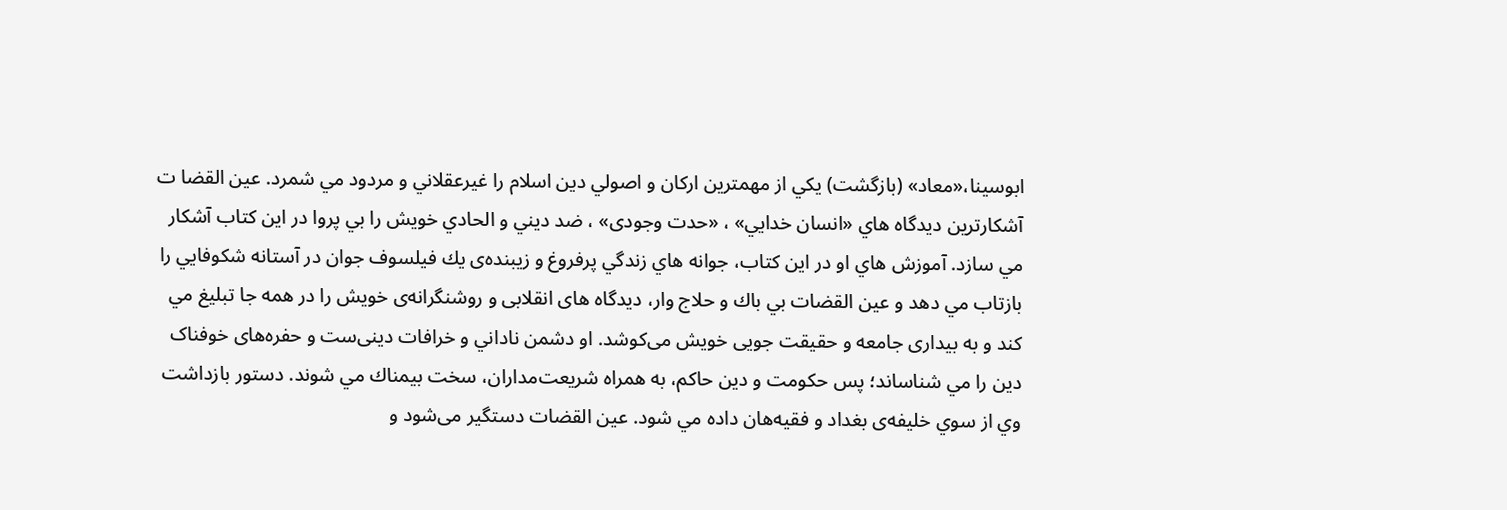ابوسينا،«معاد» (بازگشت) يكي از مهمترين اركان و اصولي دين اسلام را غيرعقلاني و مردود مي شمرد. عين القضا ت آشكارترين ديدگاه هاي «انسان خدايي» ، «حدت وجودی» ، ضد ديني و الحادي خويش را بي پروا در اين كتاب آشكار مي سازد. آموزش هاي او در اين كتاب، جوانه هاي زندگي پرفروغ و زيبنده‌ی يك فيلسوف جوان در آستانه شكوفايي را بازتاب مي دهد و عين القضات بي باك و حلاج وار، ديدگاه های انقلابی و روشنگرانه‌ی خويش را در همه جا تبليغ مي كند و به بيداری جامعه و حقیقت جویی ‌خویش می‌كوشد. او دشمن ناداني و خرافات دينی‌ست و حفره‌های خوفناک دين را مي شناساند؛ پس حكومت و دين حاكم، به همراه شريعت‌مداران، سخت بيمناك مي شوند. دستور بازداشت وي از سوي خليفه‌ی بغداد و فقيه‌هان داده مي شود. عين القضات دستگیر می‌شود و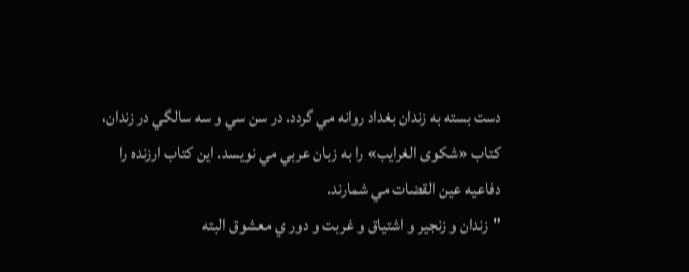دست بسته به زندان بغداد روانه مي گردد. در سن سي و سه سالگي در زندان، كتاب «شكوی الغرايب» را به زبان عربي مي نویسد. اين كتاب ارزنده را دفاعيه عين القضات مي شمارند.
"زندان و زنجير و اشتياق و غربت و دور ي معشوق البته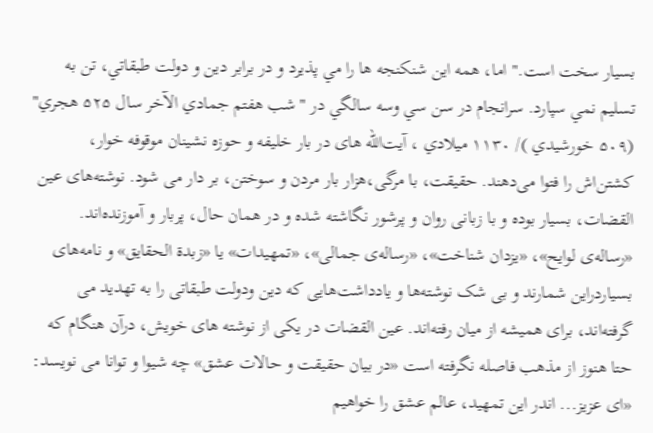بسيار سخت است." اما، همه اين شنكنجه ها را مي پذيرد و در برابر دين و دولت طبقاتي، تن به تسليم نمي سپارد. سرانجام در سن سي وسه سالگي در " شب هفتم جمادي الآخر سال ۵۲۵ هجري" (۵۰۹ خورشيدي )/ ۱۱۳۰ ميلادي ، آیت‌الله های در بار خلیفه و حوزه نشینان موقوفه خوار، کشتن‌اش را فتوا می‌دهند. حقیقت، با مرگی،‌هزار بار مردن و سوختن، بر دار می شود. نوشته‌های عین القضات،‌ بسیار بوده و با زبانی روان و پرشور نگاشته شده و در همان حال، پربار و آموزنده‌اند. «رساله‌ی لوایح»، «یزدان شناخت»، «رساله‌ی جمالی»، «تمهیدات» یا «زبدة الحقایق» و نامه‌‌های بسیاردراین شمارند و بی شک نوشته‌‌ها و یادداشت‌هایی که دین ودولت طبقاتی را به تهدید می گرفته‌اند، برای همیشه از میان رفته‌اند. عین القضات در یکی از نوشته های خویش، درآن هنگام که حتا هنوز از مذهب فاصله نگرفته است «در بیان حقیقت و حالات عشق» چه شیوا و توانا می نویسد: «ای عزیز... اندر این تمهید، عالم عشق را خواهیم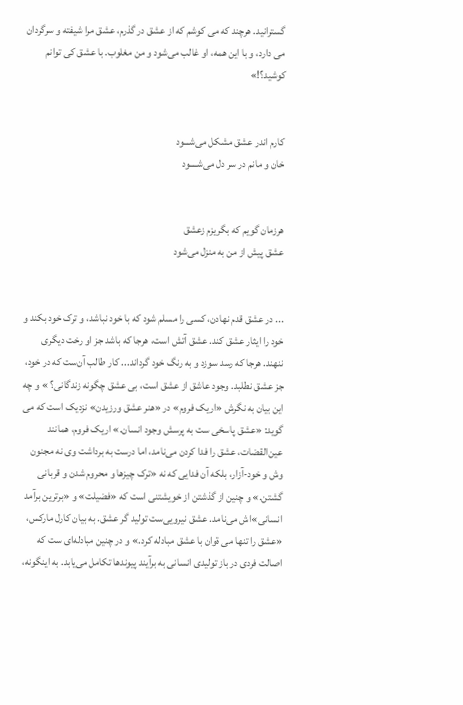گسترانید. هرچند که می کوشم که از عشق در گذرم، عشق مرا شیفته و سرگردان می دارد، و با این همه، او غالب می‌شود و من مغلوب. با عشق کی توانم کوشید؟!»


کارم اندر عشق مشکل می‌شـــود
خان و مانم در سر دل می‌شــــود


هرزمان گویم که بگریزم زعشق
عشق پیش از من به منزل می‌شود


... در عشق قدم نهادن،‌ کسی را مسلم شود که با خود نباشد، و ترک خود بکند و خود را ایثار عشق کند. عشق آتش است، هرجا که باشد جز او رخت دیگری ننهند. هرجا که رسد سوزد و به رنگ خود گرداند... کار طالب آن‌ست که در خود،‌ جز عشق نطلبد. وجود عاشق از عشق است، بی‌ عشق چگونه زندگانی؟ » و چه این بیان به نگرش «اریک فروم» در «هنر عشق ورزیدن» نزدیک است که می گوید: «عشق پاسخی ست به پرسش وجود انسان.» اریک فروم، همانند عین‌القضات، عشق را فدا کردن می‌‌نامد، اما درست به برداشت وی نه مجنون وش و خود-آزار، بلکه آن فدایی که نه «ترک چیزها و محروم شدن و قربانی گشتن.» و چنین از گذشتن از خویشتنی است که «فضیلت» و «برترین برآمد انسانی»اش می‌نامد. عشق نیرویی‌ست تولید گر عشق. به بیان کارل مارکس، «عشق را تنها می ةوان با عشق مبادله کرد.» و در چنین مبادله‌ای ست که اصالت فردی در باز تولیدی انسانی به برآیند پیوند‌ها تکامل می‌یابد. به اینگونه،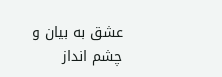عشق به بیان و چشم انداز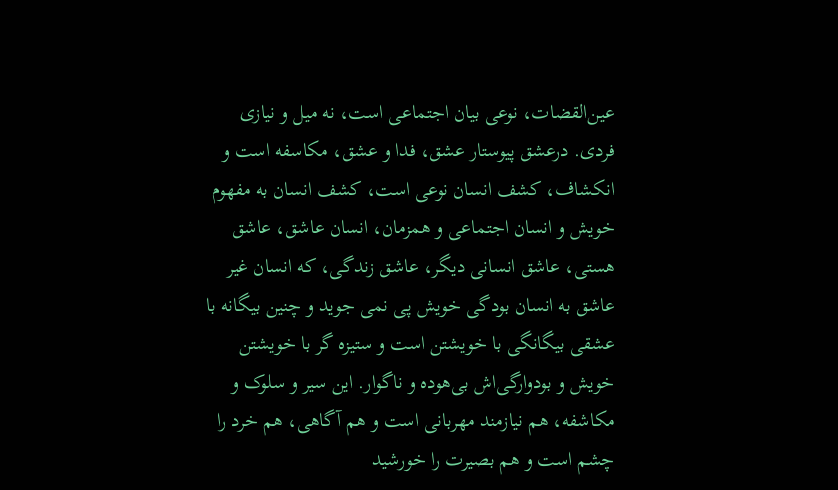عین‌القضات، نوعی بیان اجتماعی است، نه میل و نیازی فردی. درعشق پیوستار عشق، فدا و عشق، مکاسفه است و انکشاف، کشف انسان نوعی است، کشف انسان به مفهوم خویش و انسان اجتماعی و همزمان، انسان عاشق، عاشق هستی، عاشق انسانی دیگر، عاشق زندگی، که انسان غیر عاشق به انسان بودگی خویش پی نمی جوید و چنین بیگانه با عشقی بیگانگی با خویشتن است و ستیزه گر با خویشتن خویش و بودوارگی‌اش بی‌هوده و ناگوار. این سیر و سلوک و مکاشفه، هم نیازمند مهربانی است و هم آگاهی، هم خرد را چشم است و هم بصیرت را خورشید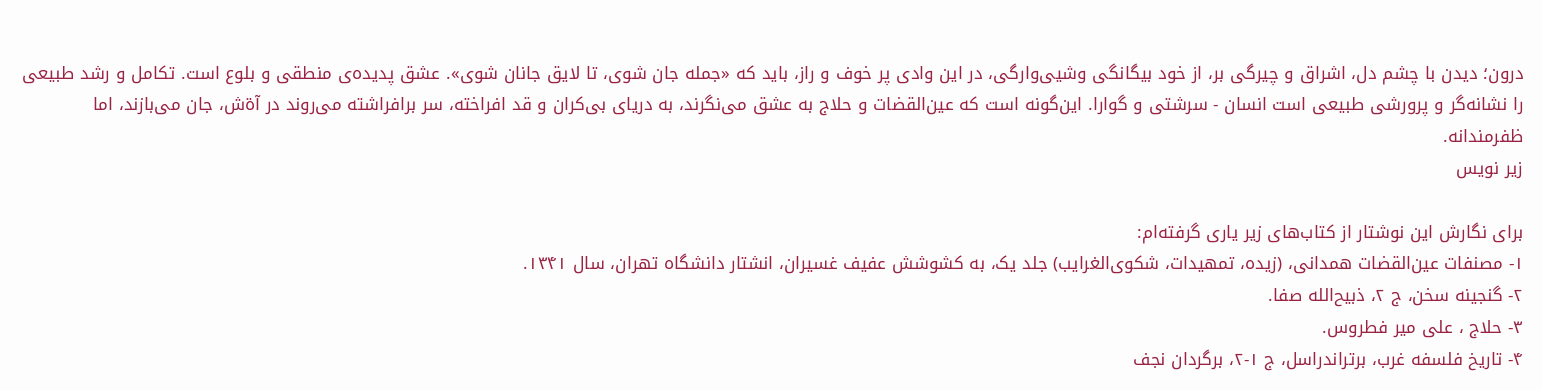درون؛ دیدن با چشم دل، اشراق و چیرگی بر، از خود بیگانگی وشیی‌وارگی، در این وادی پر خوف و راز، باید که «جمله جان شوی، تا لایق جانان شوی». عشق پدیده‌ی منطقی و بلوع است. تکامل و رشد طبیعی را نشانه‌گر و پرورشی طبیعی است انسان - سرشتی و گوارا. این‌گونه است که عین‌القضات و حلاج به عشق می‌نگرند، به دریای بی‌کران و قد افراخته، سر برافراشته می‌روند در آةش، جان می‌بازند، اما ظفرمندانه.
زیر نویس

برای نگارش این نوشتار از کتاب‌های زیر یاری گرفته‌‌ام:
۱- مصنفات عین‌القضات همدانی، (زیده، تمهیدات،‌ شکوی‌الغرایب) جلد یک، به کشوشش عفیف غسیران، انشتار دانشگاه تهران، سال ۱۳۴۱.
۲- گنجینه سخن، ج ۲، ذبیح‌الله صفا.
۳- حلاج ، علی میر فطروس.
۴- تاریخ فلسفه غرب، برتراندراسل، ج ۱-۲، برگردان نجف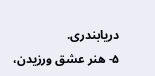دریابندری.
۵- هنر عشق ورزیدن،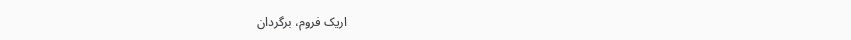اریک فروم، برگردان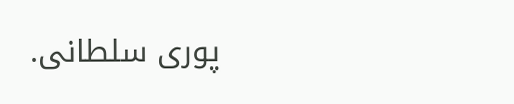پوری سلطانی.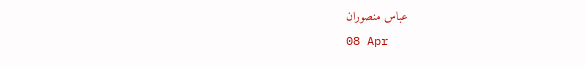عباس منصوران
08 Apr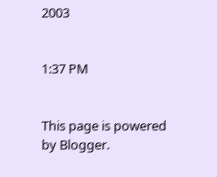2003


1:37 PM


This page is powered by Blogger.